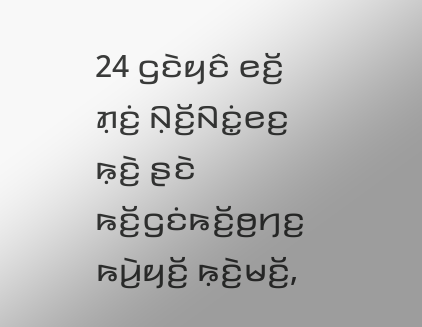24 ꤞꤢꤧꤟꤢꤨ ꤕꤢꤩ꤬ ꤊ꤫ꤢꤦ꤬ ꤡ꤫ꤢꤩ꤬ꤡꤢꤦ꤭ꤕꤢ꤬ ꤒ꤫ꤢꤧ꤬ ꤔꤢꤧ ꤒꤢꤩ꤬ꤞꤢꤦꤒꤢꤩ꤬ꤥ꤬ꤚꤢ꤬ ꤒꤣꤧ꤬ꤟꤢꤩ꤬ ꤒ꤫ꤢꤧ꤬ꤗꤢꤩ꤬,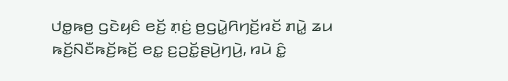ꤓꤥ꤭ꤒꤥ꤬ ꤞꤢꤧꤟꤢꤨ ꤕꤢꤩ꤬ ꤊ꤫ꤢꤦ꤬ ꤥ꤬ꤞꤣꤧ꤭ꤖꤚꤢꤩ꤬ꤙꤢꤩ ꤊꤣꤧ꤭ ꤘꤣ ꤒꤢꤩ꤬ꤡꤢꤪꤒꤢꤩ꤬ꤒꤢꤩ꤬ ꤕꤢ꤭ ꤢ꤬ꤑꤢꤩ꤭ꤔꤣꤧ꤬ꤚꤣꤧ꤬, ꤙꤣꤧ ꤢꤨ꤭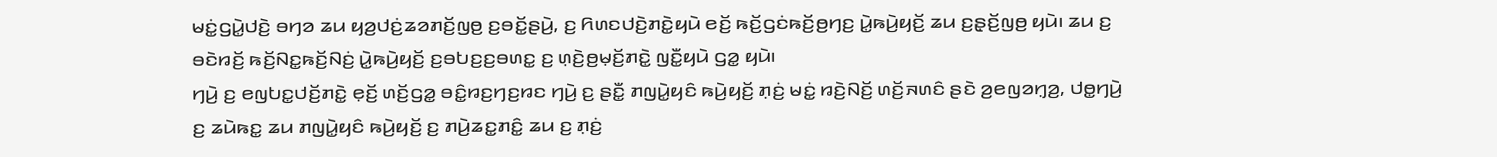ꤗꤢꤦ꤭ꤞꤣꤧ꤭ꤓꤢꤧ꤬ ꤋꤚꤤ ꤘꤣ ꤟꤤ꤬ꤓꤢꤦ꤬ꤘꤤꤊꤢꤩ꤬ꤜꤥ꤬ ꤢ꤬ꤋꤢꤩ꤭ꤔꤣꤧ꤬, ꤢ꤬ ꤖꤛꤢꤓꤢꤧ꤬ꤊꤢꤧ꤭ꤟꤣꤧ ꤕꤢꤩ꤬ ꤒꤢꤩ꤬ꤞꤢꤦꤒꤢꤩ꤬ꤥ꤬ꤚꤢ꤬ ꤣꤧ꤭ꤒꤣꤧ꤬ꤟꤢꤩ꤬ ꤘꤣ ꤢ꤬ꤔ꤫ꤢꤩ꤬ꤜꤥ꤬ ꤟꤣꤧ꤯ ꤘꤣ ꤢ꤬ ꤋꤢꤧꤙꤢꤩ꤬ ꤒꤢꤩ꤬ꤡꤢ꤭ꤒꤢꤩ꤬ꤡꤢꤦ꤬ ꤣꤧ꤭ꤒꤣꤧ꤬ꤟꤢꤩ꤬ ꤢ꤬ꤋꤝꤢ꤬ꤢ꤬ꤋꤛꤢ꤭ ꤢ꤬ ꤛ꤫ꤢꤧ꤬ꤥ꤬ꤗ꤫ꤢꤩ꤬ꤊꤢꤧ꤭ ꤜꤢꤪ꤭ꤟꤣꤧ ꤞꤤ꤭ ꤟꤣꤧ꤯
ꤚꤣꤧ꤬ ꤢ꤬ ꤕꤜꤝꤢ꤭ꤓꤢꤩ꤬ꤊꤢꤧ꤭ ꤕ꤫ꤢꤩ꤬ ꤛꤢꤩ꤬ꤞꤤ꤭ ꤋꤢꤨ꤭ꤙꤢ꤬ꤚꤢ꤬ꤙꤢ ꤚꤣꤧ꤬ ꤢ꤬ ꤔꤢꤪ꤭ ꤊꤜꤣꤧ꤭ꤟꤢꤨ ꤒꤣꤧ꤬ꤟꤢꤩ꤬ ꤊ꤫ꤢꤦ꤬ ꤗꤢꤦ꤭ ꤙꤢꤧ꤬ꤡꤢꤩ꤬ ꤛꤢꤩ꤬ꤏꤛꤢꤨ ꤔꤢꤧ ꤤ꤬ꤕꤜꤤꤚ꤫ꤤ꤬, ꤓꤥ꤭ꤚꤣꤧ꤬ ꤢ꤬ ꤘꤣꤧꤒꤢ꤭ ꤘꤣ ꤊꤜꤣꤧ꤭ꤟꤢꤨ ꤒꤣꤧ꤬ꤟꤢꤩ꤬ ꤢ꤬ ꤊꤣꤧ꤬ꤘꤢ꤭ꤊꤢꤨ꤭ ꤘꤣ ꤢ꤬ ꤊ꤫ꤢꤦ꤬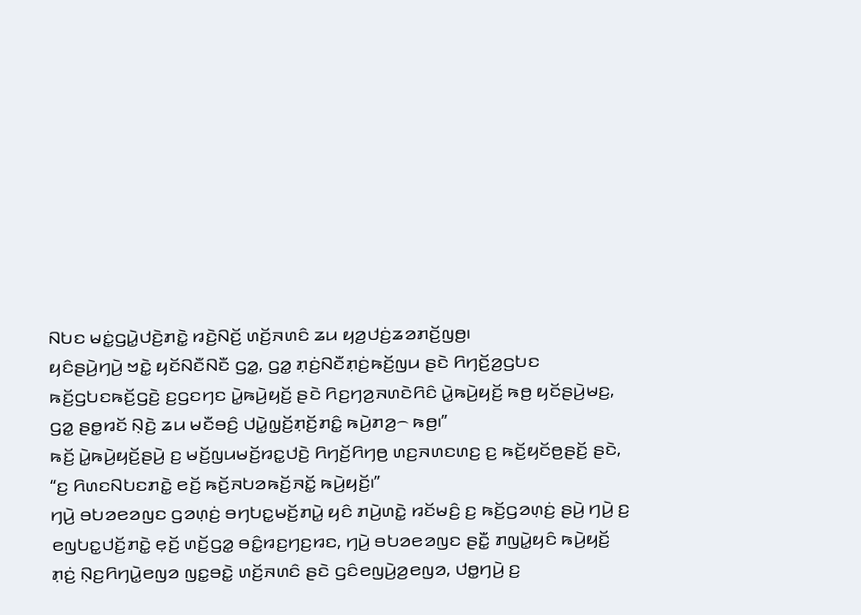ꤡꤝꤢ ꤗꤢꤦ꤭ꤞꤣꤧ꤭ꤓꤢꤧ꤬ꤊꤢꤧ꤭ ꤙꤢꤧ꤬ꤡꤢꤩ꤬ ꤛꤢꤩ꤬ꤏꤛꤢꤨ ꤘꤣ ꤟꤤ꤬ꤓꤢꤦ꤬ꤘꤤꤊꤢꤩ꤬ꤜꤥ꤬꤯
ꤟꤢꤨꤔꤣꤧ꤬ꤚꤣꤧ꤬ ꤠꤢꤧ꤭ ꤟꤢꤩꤡꤢꤪꤡꤢꤪ ꤞꤤ꤭, ꤞꤤ꤭ ꤊ꤫ꤢꤦ꤬ꤡꤢꤪꤊ꤫ꤢꤦ꤬ꤒꤢꤩ꤬ꤜꤣ ꤔꤢꤧ ꤖꤚꤢꤩ꤬ꤤ꤬ꤞꤝꤢ ꤒꤢꤩ꤬ꤞꤝꤢꤒꤢꤩ꤬ꤞꤢꤧ꤬ ꤢ꤬ꤞꤢꤚꤢ ꤣꤧ꤭ꤒꤣꤧ꤬ꤟꤢꤩ꤬ ꤔꤢꤧ ꤖꤢ꤬ꤚꤤ꤬ꤏꤛꤢꤧꤖꤢꤨ ꤣꤧ꤭ꤒꤣꤧ꤬ꤟꤢꤩ꤬ ꤒꤥ꤬ ꤟꤢꤩꤔꤣꤧ꤬ꤗꤢ꤬, ꤞꤤ꤭ ꤔꤥ꤭ꤙꤢꤩ ꤡ꤫ꤢꤧ꤬ ꤘꤣ ꤗꤢꤪꤋꤢꤨ꤬ ꤓꤣꤧ꤭ꤜ꤫ꤢꤩ꤬ꤊ꤫ꤢꤩ꤬ꤊꤢꤨ꤭ ꤒꤣꤧ꤬ꤊꤤ꤬꤮ ꤒꤥ꤬꤯”
ꤒꤢꤩ꤬ ꤣꤧ꤭ꤒꤣꤧ꤬ꤟꤢꤩ꤬ꤔꤣꤧ꤬ ꤢ꤬ ꤗꤢꤩ꤬ꤜꤣꤗꤢꤩ꤬ꤙꤢ꤭ꤓꤢꤧ꤬ ꤖꤚꤢꤩ꤬ꤖꤚꤥ꤬ ꤛꤢ꤬ꤏꤛꤢꤛꤢ꤬ ꤢ꤬ ꤒꤢꤩ꤬ꤟꤢꤩꤥ꤬ꤔꤢꤩ꤬ ꤔꤢꤧ, “ꤢ꤬ ꤖꤛꤢꤡꤝꤢꤊꤢꤧ꤭ ꤕꤢꤩ꤬ ꤒꤢꤩ꤬ꤏꤝꤤꤒꤢꤩ꤬ꤏꤢꤩ꤭ ꤒꤣꤧ꤬ꤟꤢꤩ꤬꤯”
ꤚꤣꤧ꤬ ꤋꤝꤤꤕꤤꤜꤢ ꤞꤤꤛ꤫ꤢꤦ꤬ ꤋꤚꤝꤢ꤭ꤗꤢꤩ꤬ꤊꤣꤧ꤭ ꤟꤢꤨ ꤊꤣꤧ꤬ꤛꤢꤧ꤭ ꤙꤢꤩꤗꤢꤨ꤬ ꤢ꤬ ꤒꤢꤩ꤬ꤞꤤꤛ꤫ꤢꤦ꤬ ꤔꤣꤧ꤬ ꤚꤣꤧ꤬ ꤢ꤬ ꤕꤜꤝꤢ꤭ꤓꤢꤩ꤬ꤊꤢꤧ꤭ ꤕ꤫ꤢꤩ꤬ ꤛꤢꤩ꤬ꤞꤤ꤭ ꤋꤢꤨ꤭ꤙꤢ꤬ꤚꤢ꤬ꤙꤢ, ꤚꤣꤧ꤬ ꤋꤝꤤꤕꤤꤜꤢ ꤔꤢꤪ꤭ ꤊꤜꤣꤧ꤭ꤟꤢꤨ ꤒꤣꤧ꤬ꤟꤢꤩ꤬ ꤊ꤫ꤢꤦ꤬ ꤡ꤫ꤢ꤬ꤖꤚꤣꤧ꤭ꤕꤜꤤ ꤜꤢ꤭ꤋꤢꤧ꤭ ꤛꤢꤩ꤬ꤏꤛꤢꤨ ꤔꤢꤧ ꤞꤢꤨꤕꤜꤣꤧ꤬ꤤ꤬ꤕꤜꤤ, ꤓꤥ꤭ꤚꤣꤧ꤬ ꤢ꤬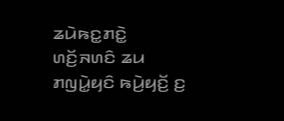ꤘꤣꤧꤒꤢ꤭ꤊꤢꤧ꤭ ꤛꤢꤩ꤬ꤏꤛꤢꤨ ꤘꤣ ꤊꤜꤣꤧ꤭ꤟꤢꤨ ꤒꤣꤧ꤬ꤟꤢꤩ꤬ ꤢ꤬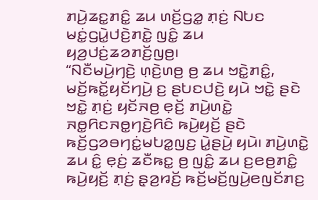ꤊꤣꤧ꤬ꤘꤢ꤭ꤊꤢꤨ꤭ ꤘꤣ ꤛꤢꤩ꤬ꤞꤤ꤭ ꤊ꤫ꤢꤦ꤬ ꤡꤝꤢ ꤗꤢꤦ꤭ꤞꤣꤧ꤭ꤓꤢꤧ꤬ꤊꤢꤧ꤭ ꤜꤢꤨ꤭ ꤘꤣ ꤟꤤ꤬ꤓꤢꤦ꤬ꤘꤤꤊꤢꤩ꤬ꤜꤥ꤬꤯
“ꤡꤢꤪꤗꤣꤧ꤬ꤚꤢꤧ꤬ ꤛ꤫ꤢꤧ꤬ꤛꤥ꤬ ꤥ꤬ ꤘꤣ ꤠꤢꤧ꤭ꤊꤢꤨ꤭, ꤗꤢꤩ꤬ꤒꤢꤩ꤭ꤟꤢꤩꤚꤣꤧ꤬ ꤢ꤬ ꤔꤝꤢꤓꤢꤧ꤬ ꤟꤣꤧ ꤠꤢꤧ꤭ ꤔꤢꤧ ꤠꤢꤧ꤭ ꤊ꤫ꤢꤦ꤬ ꤟꤢꤩꤏꤥ꤬ ꤕ꤫ꤢꤩ꤬ ꤊꤣꤧ꤬ꤛꤢꤧ꤭ ꤏꤥ꤭ꤖꤢꤏꤥ꤭ꤚꤢꤧ꤬ꤖꤢꤨ ꤒꤣꤧ꤬ꤟꤢꤩ꤬ ꤔꤢꤧ ꤒꤢꤩ꤬ꤞꤤꤋꤚꤢꤦ꤭ꤗꤝꤤ꤭ꤜꤢ꤬ ꤣꤧ꤭ꤔꤣꤧ꤬ ꤟꤣꤧ꤯ ꤊꤣꤧ꤬ꤛꤢꤧ꤭ ꤘꤣ ꤢꤨ꤭ ꤕ꤫ꤢꤦ꤬ ꤘꤢꤪꤒꤢ꤭ ꤥ꤬ ꤜꤢꤨ꤭ ꤘꤣ ꤢ꤬ꤕꤥ꤬ꤊꤢꤨ꤭ ꤒꤣꤧ꤬ꤟꤢꤩ꤬ ꤊ꤫ꤢꤦ꤬ ꤔ꤫ꤤ꤬ꤙꤢꤩ꤬ ꤒꤢꤩ꤬ꤗꤢꤩ꤬ꤜꤣꤧ꤬ꤕꤜꤢꤩꤊꤢ꤬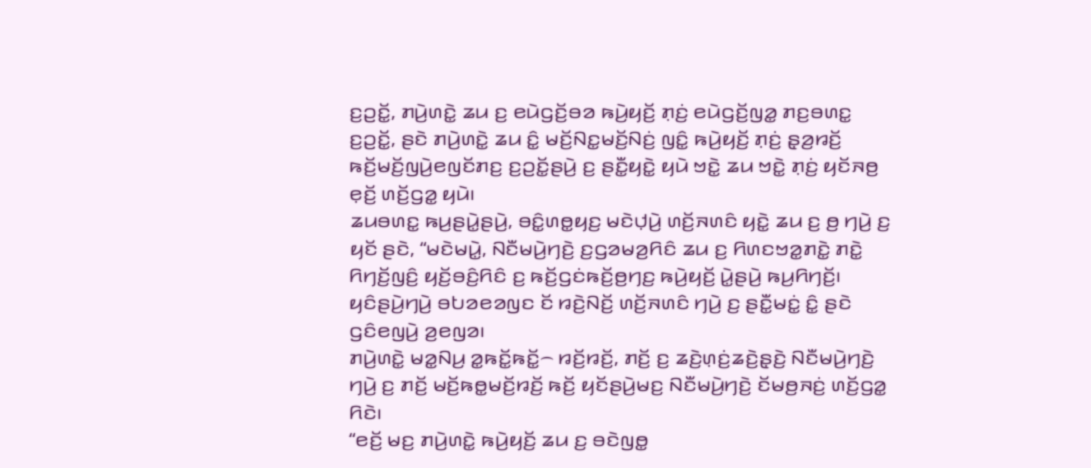ꤢ꤬ꤑꤢꤩ꤭, ꤊꤣꤧ꤬ꤛꤢꤧ꤭ ꤘꤣ ꤢ꤬ ꤕꤣꤧꤞꤢꤩ꤬ꤋꤤ ꤒꤣꤧ꤬ꤟꤢꤩ꤬ ꤊ꤫ꤢꤦ꤬ ꤕꤣꤧꤞꤢꤩ꤬ꤜꤤ꤭ ꤊꤢ꤬ꤋꤛꤢ꤭ ꤢ꤬ꤑꤢꤩ꤭, ꤔꤢꤧ ꤊꤣꤧ꤬ꤛꤢꤧ꤭ ꤘꤣ ꤢꤨ꤭ ꤗꤢꤩ꤬ꤡꤢ꤭ꤗꤢꤩ꤬ꤡꤢꤦ꤬ ꤜꤢꤨ꤭ ꤒꤣꤧ꤬ꤟꤢꤩ꤬ ꤊ꤫ꤢꤦ꤬ ꤔ꤫ꤤ꤬ꤙꤢꤩ꤬ ꤒꤢꤩ꤬ꤗꤢꤩ꤬ꤜꤣꤧ꤬ꤕꤜꤢꤩꤊꤢ꤬ ꤢ꤬ꤑꤢꤩ꤭ꤔꤣꤧ꤬ ꤢ꤬ ꤔꤢꤪ꤭ꤟꤢꤧ꤭ ꤟꤣꤧ ꤠꤢꤧ꤭ ꤘꤣ ꤠꤢꤧ꤭ ꤊ꤫ꤢꤦ꤬ ꤟꤢꤩꤏꤥ꤬ ꤕ꤫ꤢꤩ꤬ ꤛꤢꤩ꤬ꤞꤤ꤭ ꤟꤣꤧ꤯
ꤘꤣꤋꤛꤢ꤭ ꤒꤣ꤬ꤔꤣꤧ꤭ꤔꤣꤧ꤬, ꤋꤢꤨ꤭ꤛꤥ꤭ꤟꤢ꤬ ꤗꤢꤧꤓ꤫ꤣꤧ꤬ ꤛꤢꤩ꤬ꤏꤛꤢꤨ ꤟꤢꤧ꤭ ꤘꤣ ꤢ꤬ ꤥ꤬ ꤚꤣꤧ꤬ ꤢ꤬ ꤟꤢꤩ ꤔꤢꤧ, “ꤗꤢꤧꤗꤣꤧ꤭, ꤡꤢꤪꤗꤣꤧ꤬ꤚꤢꤧ꤬ ꤢ꤬ꤞꤤꤗꤤ꤬ꤖꤢꤨ ꤘꤣ ꤢ꤬ ꤖꤛꤢꤠꤤ꤭ꤊꤢꤧ꤭ ꤊꤢꤧ꤭ ꤖꤚꤢꤩ꤬ꤜꤢꤨ꤬ ꤟꤢꤩ꤬ꤋꤢꤨ꤬ꤖꤢꤨ ꤢ꤬ ꤒꤢꤩ꤬ꤞꤢꤦꤒꤢꤩ꤬ꤥ꤬ꤚꤢ꤬ ꤒꤣꤧ꤬ꤟꤢꤩ꤬ ꤣꤧ꤭ꤔꤣꤧ꤬ ꤒꤣ꤬ꤖꤚꤢꤩ꤬꤯
ꤟꤢꤨꤔꤣꤧ꤬ꤚꤣꤧ꤬ ꤋꤝꤤꤕꤤꤜꤢ ꤢꤩ ꤙꤢꤧ꤬ꤡꤢꤩ꤬ ꤛꤢꤩ꤬ꤏꤛꤢꤨ ꤚꤣꤧ꤬ ꤢ꤬ ꤔꤢꤪ꤭ꤗꤢꤦ꤭ ꤢꤨ꤭ ꤔꤢꤧ ꤞꤢꤨꤕꤜꤣꤧ꤬ ꤤ꤬ꤕꤜꤤ꤯
ꤊꤣꤧ꤬ꤛꤢꤧ꤭ ꤗꤤ꤭ꤡꤣ꤬ ꤤ꤭ꤒꤢꤩ꤭ꤒꤢꤩ꤭꤮ ꤙꤢꤩ꤬ꤙꤢꤩ꤬, ꤊꤢꤩ꤬ ꤢ꤬ ꤘꤢꤧ꤬ꤛ꤫ꤢꤦ꤬ꤘꤢꤧ꤬ꤔ꤫ꤢꤧ꤬ ꤡꤢꤪꤗꤣꤧ꤬ꤚꤢꤧ꤬ ꤚꤣꤧ꤬ ꤢ꤬ ꤊꤢꤩ꤬ ꤗꤢꤩ꤬ꤒꤥ꤭ꤗꤢꤩ꤬ꤙꤢꤩ꤬ ꤒꤢꤩ꤬ ꤟꤢꤩꤔꤣꤧ꤬ꤗꤢ꤬ ꤡꤢꤪꤗꤣꤧ꤬ꤚꤢꤧ꤬ ꤢꤩꤗꤥ꤬ꤏꤢꤦ꤬ ꤛꤢꤩ꤬ꤞꤤ꤭ ꤖꤢꤧ꤯
“ꤕꤢꤩ꤬ ꤗꤢ꤬ ꤊꤣꤧ꤬ꤛꤢꤧ꤭ ꤒꤣꤧ꤬ꤟꤢꤩ꤬ ꤘꤣ ꤢ꤬ ꤋꤢꤧꤜꤥ꤭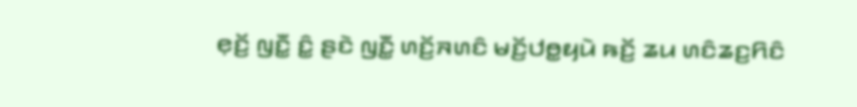ꤕ꤫ꤢꤩ꤬ ꤜꤢꤪ꤭ ꤢꤨ꤭ ꤔꤢꤧ ꤜꤢꤪ꤭ ꤛꤢꤩ꤬ꤏꤛꤢꤨ ꤗꤢꤩ꤬ꤓꤥ꤭ꤟꤣꤧ ꤒꤢꤩ꤬ ꤘꤣ ꤛꤢꤨꤘꤢ꤬ꤖꤢꤨ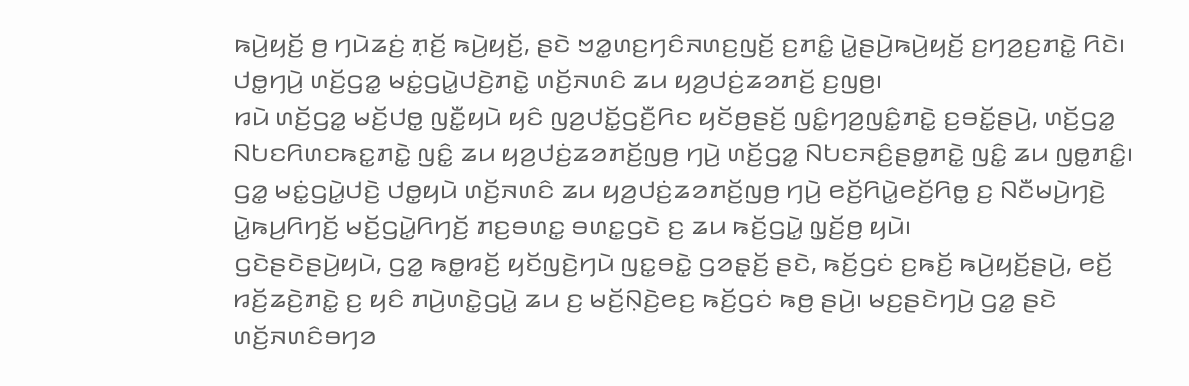ꤒꤣꤧ꤬ꤟꤢꤩ꤬ ꤥ꤬ ꤚꤣꤧꤘꤢꤦ꤬ ꤊ꤫ꤢꤩ꤬ ꤒꤣꤧ꤬ꤟꤢꤩ꤬, ꤔꤢꤧ ꤠꤤ꤭ꤛꤢ꤬ꤚꤢꤨꤏꤛꤢ꤬ꤜꤢꤩ꤬ ꤢ꤬ꤊꤢꤨ꤭ ꤣꤧ꤭ꤔꤣꤧ꤬ꤒꤣꤧ꤬ꤟꤢꤩ꤬ ꤢ꤬ꤚꤤ꤬ꤢ꤬ꤊꤢꤧ꤭ ꤖꤢꤧ꤯ ꤓꤥ꤭ꤚꤣꤧ꤬ ꤛꤢꤩ꤬ꤞꤤ꤭ ꤗꤢꤦ꤭ꤞꤣꤧ꤭ꤓꤢꤧ꤬ꤊꤢꤧ꤭ ꤛꤢꤩ꤬ꤏꤛꤢꤨ ꤘꤣ ꤟꤤ꤬ꤓꤢꤦ꤬ꤘꤤꤊꤢꤩ꤬ ꤢ꤬ꤜꤥ꤬꤯
ꤙꤣꤧ ꤛꤢꤩ꤬ꤞꤤ꤭ ꤗꤢꤩ꤬ꤓꤥ꤭ ꤜꤢꤪ꤭ꤟꤣꤧ ꤟꤢꤨ ꤜꤤ꤬ꤓꤢꤩ꤭ꤞꤢꤪ꤬ꤖꤢ ꤟꤢꤩꤥ꤬ꤔꤢꤩ꤬ ꤜꤢꤨ꤭ꤚꤤ꤬ꤜꤢꤨ꤭ꤊꤢꤧ꤭ ꤢ꤬ꤋꤢꤩ꤭ꤔꤣꤧ꤬, ꤛꤢꤩ꤬ꤞꤤ꤭ ꤡꤝꤢꤖꤛꤢꤒꤢ꤭ꤊꤢꤧ꤭ ꤜꤢꤨ꤭ ꤘꤣ ꤟꤤ꤬ꤓꤢꤦ꤬ꤘꤤꤊꤢꤩ꤬ꤜꤥ꤬ ꤚꤣꤧ꤬ ꤛꤢꤩ꤬ꤞꤤ꤭ ꤡꤝꤢꤏꤢꤨ꤬ꤔꤥ꤭ꤊꤢꤧ꤭ ꤜꤢꤨ꤭ ꤘꤣ ꤜꤥ꤭ꤊꤢꤨ꤭꤯
ꤞꤤ꤭ ꤗꤢꤦ꤭ꤞꤣꤧ꤭ꤓꤢꤧ꤬ ꤓꤥ꤭ꤟꤣꤧ ꤛꤢꤩ꤬ꤏꤛꤢꤨ ꤘꤣ ꤟꤤ꤬ꤓꤢꤦ꤬ꤘꤤꤊꤢꤩ꤬ꤜꤥ꤬ ꤚꤣꤧ꤬ ꤕꤢꤩ꤬ꤖꤣꤧ꤭ꤕꤢꤩ꤬ꤖꤥ꤭ ꤢ꤬ ꤡꤢꤪꤗꤣꤧ꤬ꤚꤢꤧ꤬ ꤣꤧ꤭ꤒꤣ꤬ꤖꤚꤢꤩ꤬ ꤗꤢꤩ꤬ꤞꤣꤧ꤭ꤖꤚꤢꤩ꤬ ꤊꤢ꤬ꤋꤛꤢ꤭ ꤋꤛꤢ꤭ꤞꤢꤧ ꤢ꤬ ꤘꤣ ꤒꤢꤩ꤬ꤞꤣꤧ꤭ ꤜ꤫ꤢꤩ꤬ꤥ꤬ ꤟꤣꤧ꤯
ꤞꤢꤧꤔꤢꤧꤔꤣꤧ꤬ꤟꤣꤧ, ꤞꤤ꤭ ꤒꤥ꤭ꤙꤢꤩ꤬ ꤟꤢꤩꤜꤢꤧ꤬ꤚꤣꤧ ꤜꤢ꤭ꤋꤢꤧ꤭ ꤞꤤꤔ꤫ꤢꤩ꤬ ꤔꤢꤧ, ꤒꤢꤩ꤬ꤞꤢꤦ ꤢ꤬ꤒꤢꤩ꤬ ꤒꤣꤧ꤬ꤟꤢꤩ꤬ꤔꤣꤧ꤬, ꤕꤢꤩ꤬ ꤙꤢꤩ꤬ꤘꤢꤧ꤬ꤊꤢꤧ꤭ ꤢ꤬ ꤟꤢꤨ ꤊꤣꤧ꤬ꤛꤢꤧ꤭ꤞꤣꤧ꤭ ꤘꤣ ꤢ꤬ ꤗꤢꤩ꤬ꤡ꤫ꤢꤧ꤬ꤕꤢ꤬ ꤒꤢꤩ꤬ꤞꤢꤦ ꤒꤥ꤬ ꤔꤣꤧ꤬꤯ ꤗꤢ꤬ꤔꤢꤧꤚꤣꤧ꤬ ꤞꤤ꤭ ꤔꤢꤧ ꤛꤢꤩ꤬ꤏꤛꤢꤨꤋꤚꤤ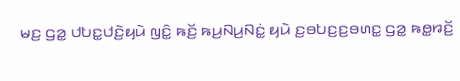ꤗꤢ꤬ ꤞꤤ꤭ ꤓꤝꤢ꤭ꤓꤢꤧ꤬ꤟꤣꤧ ꤜꤢꤨ꤭ ꤒꤢꤩ꤬ ꤒꤣ꤬ꤡꤣ꤬ꤡꤢꤦ꤭ ꤟꤣꤧ ꤢ꤬ꤋꤝꤢ꤬ꤢ꤬ꤋꤛꤢ꤭ ꤞꤤ꤭ ꤒꤥ꤭ꤙꤢꤩ꤬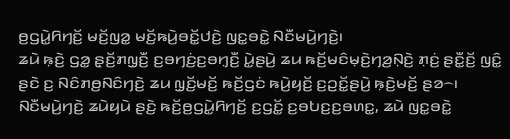ꤥ꤬ꤞꤣꤧ꤭ꤖꤚꤢꤩ꤬ ꤗꤢꤩ꤬ꤜꤤ꤭ ꤗꤢꤩ꤬ꤒꤣꤧ꤬ꤋꤢꤩ꤭ꤓꤢꤧ꤬ ꤜꤢ꤭ꤋꤢꤧ꤭ ꤡꤢꤪꤗꤣꤧ꤬ꤚꤢꤧ꤬꤯
ꤘꤣꤧ ꤒ꤫ꤢꤧ꤬ ꤞꤤ꤭ ꤔ꤫ꤢꤩ꤬ꤊꤜ꤫ꤢꤪ꤬ ꤢ꤬ꤋꤚꤢꤦ꤬ꤢ꤬ꤋꤚ꤫ꤢꤪ꤬ ꤣꤧ꤭ꤔꤣꤧ꤬ ꤘꤣ ꤒꤢꤩ꤬ꤗꤢꤨꤗ꤫ꤢꤧ꤬ꤚꤤ꤬ꤡ꤫ꤢꤧ꤬ ꤊ꤫ꤢꤦ꤬ ꤔꤢꤪ꤭ꤢꤩ꤬ ꤜꤢꤨ꤭ ꤔꤢꤧ ꤢ꤬ ꤡꤢꤨꤊꤥ꤬ꤡꤢꤨꤚꤢꤧ꤬ ꤘꤣ ꤜ꤫ꤢꤩ꤬ꤗꤢꤩ꤬ ꤒꤢꤩ꤬ꤞꤢꤦ ꤒꤣꤧ꤬ꤟꤢꤩ꤬ ꤢ꤬ꤑꤢꤩ꤭ꤔꤣꤧ꤬ ꤒ꤫ꤢꤧ꤬ꤗꤢꤩ꤬ ꤔꤤ꤮꤯ ꤡꤢꤪꤗꤣꤧ꤬ꤚꤢꤧ꤬ ꤘꤣꤧꤟꤣꤧ ꤔꤢꤧ꤬ ꤒꤢꤩ꤬ꤥ꤬ꤞꤣꤧ꤭ꤖꤚꤢꤩ꤬ ꤢ꤬ꤞꤢꤩ꤭ ꤢ꤬ꤋꤝꤢ꤬ꤢ꤬ꤋꤛꤢ꤭, ꤘꤣꤧ ꤜꤢ꤭ꤋꤢꤧ꤭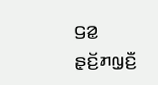ꤞꤤ꤭ ꤔ꤫ꤢꤩ꤬ꤊꤜ꤫ꤢꤪ꤬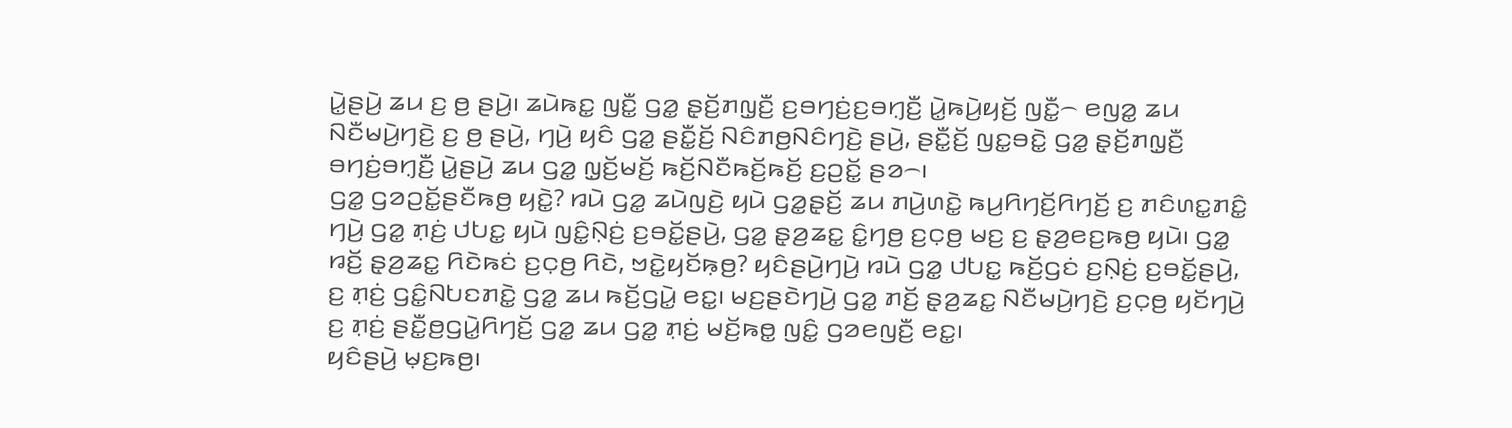ꤣꤧ꤭ꤔꤣꤧ꤬ ꤘꤣ ꤢ꤬ ꤥ꤬ ꤔꤣꤧ꤬꤯ ꤘꤣꤧꤒꤢ꤭ ꤜꤢꤪ꤭ ꤞꤤ꤭ ꤔ꤫ꤢꤩ꤬ꤊꤜ꤫ꤢꤪ꤬ ꤢ꤬ꤋꤚꤢꤦ꤬ꤢ꤬ꤋꤚ꤫ꤢꤪ꤬ ꤣꤧ꤭ꤒꤣꤧ꤬ꤟꤢꤩ꤬ ꤜꤢꤪ꤭꤮ ꤕꤜꤤ꤭ ꤘꤣ ꤡꤢꤪꤗꤣꤧ꤬ꤚꤢꤧ꤬ ꤢ꤬ ꤥ꤬ ꤔꤣꤧ꤬, ꤚꤣꤧ꤬ ꤟꤢꤨ ꤞꤤ꤭ ꤔꤢꤪ꤭ꤢꤩ꤬ ꤡꤢꤨꤊꤥ꤬ꤡꤢꤨꤚꤢꤧ꤬ ꤔꤣꤧ꤬, ꤔꤢꤪ꤭ꤢꤩ꤬ ꤜꤢ꤭ꤋꤢꤧ꤭ ꤞꤤ꤭ ꤔ꤫ꤢꤩ꤬ꤊꤜ꤫ꤢꤪ꤬ ꤋꤚꤢꤦ꤬ꤋꤚ꤫ꤢꤪ꤬ ꤣꤧ꤭ꤔꤣꤧ꤬ ꤘꤣ ꤞꤤ꤭ ꤜ꤫ꤢꤩ꤬ꤗꤢꤩ꤬ ꤒꤢꤩ꤬ꤡꤢꤪꤒꤢꤩ꤬ꤒꤢꤩ꤬ ꤢ꤬ꤑꤢꤩ꤭ ꤔꤤ꤮꤯
ꤞꤤ꤭ ꤞꤤꤑꤢꤩ꤭ꤔꤢꤪꤒꤥ꤬ ꤟꤢꤧ꤭? ꤙꤣꤧ ꤞꤤ꤭ ꤘꤣꤧꤜꤢꤧ꤬ ꤟꤣꤧ ꤞꤤ꤭ꤔ꤫ꤢꤩ꤬ ꤘꤣ ꤊꤣꤧ꤬ꤛꤢꤧ꤭ ꤒꤣ꤬ꤖꤚꤢꤩ꤬ꤖꤚꤢꤩ꤬ ꤢ꤬ ꤊꤢꤨꤛꤢ꤭ꤊꤢꤨ꤭ ꤚꤣꤧ꤬ ꤞꤤ꤭ ꤊ꤫ꤢꤦ꤬ ꤓꤝꤢ꤭ ꤟꤣꤧ ꤜꤢꤨ꤭ꤡ꤫ꤢꤦ꤬ ꤢ꤬ꤋꤢꤩ꤭ꤔꤣꤧ꤬, ꤞꤤ꤭ ꤔ꤫ꤤ꤬ꤘꤢ꤭ ꤢꤨ꤭ꤚꤥ꤬ ꤢ꤬ꤍ꤫ꤥ꤬ ꤗꤢ꤬ ꤢ꤬ ꤔ꤫ꤤ꤬ꤕꤢ꤬ꤒꤥ꤬ ꤟꤣꤧ꤯ ꤞꤤ꤭ ꤙꤢꤩ꤬ ꤔ꤫ꤤ꤬ꤘꤢ꤭ ꤖꤢꤧꤒꤢꤦ ꤢ꤬ꤍ꤫ꤥ꤬ ꤖꤢꤧ, ꤠꤢꤧ꤭ꤟꤢꤩꤒ꤫ꤥ꤬? ꤟꤢꤨꤔꤣꤧ꤬ꤚꤣꤧ꤬ ꤙꤣꤧ ꤞꤤ꤭ ꤓꤝꤢ꤭ ꤒꤢꤩ꤬ꤞꤢꤦ ꤢ꤬ꤡ꤫ꤢꤦ꤬ ꤢ꤬ꤋꤢꤩ꤭ꤔꤣꤧ꤬, ꤢ꤬ ꤊ꤫ꤢꤦ꤬ ꤞꤢꤨ꤭ꤡꤝꤢꤊꤢꤧ꤭ ꤞꤤ꤭ ꤘꤣ ꤒꤢꤩ꤬ꤞꤣꤧ꤭ ꤕꤢ꤭꤯ ꤗꤢ꤬ꤔꤢꤧꤚꤣꤧ꤬ ꤞꤤ꤭ ꤊꤢꤩ꤬ ꤔ꤫ꤤ꤬ꤘꤢ꤭ ꤡꤢꤪꤗꤣꤧ꤬ꤚꤢꤧ꤬ ꤢ꤬ꤍ꤫ꤥ꤬ ꤟꤢꤩꤚꤣꤧ꤬ ꤢ꤬ ꤊ꤫ꤢꤦ꤬ ꤔꤢꤪ꤭ꤥ꤬ꤞꤣꤧ꤭ꤖꤚꤢꤩ꤬ ꤞꤤ꤭ ꤘꤣ ꤞꤤ꤭ ꤊ꤫ꤢꤦ꤬ ꤗꤢꤩ꤬ꤒꤥ꤭ ꤜꤢꤨ꤭ ꤞꤤꤕꤜꤢꤪ꤬ ꤕꤢ꤭꤯
ꤟꤢꤨꤔꤣꤧ꤬ ꤗ꤫ꤢ꤬ꤒꤥ꤬꤯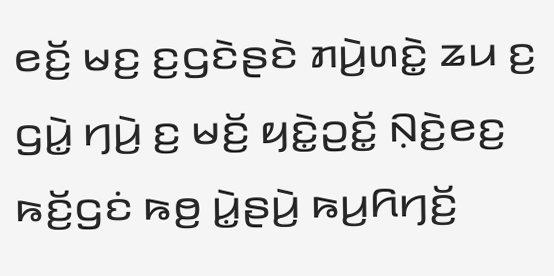ꤕꤢꤩ꤬ ꤗꤢ꤬ ꤢ꤬ꤞꤢꤧꤔꤢꤧ ꤊꤣꤧ꤬ꤛꤢꤧ꤭ ꤘꤣ ꤢ꤬ ꤞꤣꤧ꤭ ꤚꤣꤧ꤬ ꤢ꤬ ꤗꤢꤩ꤬ ꤟꤢꤧ꤭ꤑꤢꤩ꤭ ꤡ꤫ꤢꤧ꤬ꤕꤢ꤬ ꤒꤢꤩ꤬ꤞꤢꤦ ꤒꤥ꤬ ꤣꤧ꤭ꤔꤣꤧ꤬ ꤒꤣ꤬ꤖꤚꤢꤩ꤬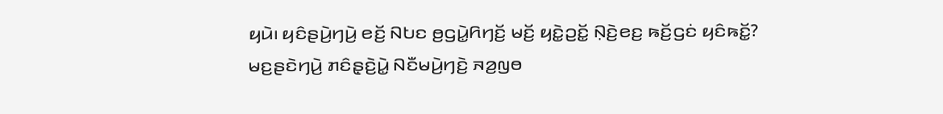ꤟꤣꤧ꤯ ꤟꤢꤨꤔꤣꤧ꤬ꤚꤣꤧ꤬ ꤕꤢꤩ꤬ ꤡꤝꤢ ꤥ꤬ꤞꤣꤧ꤭ꤖꤚꤢꤩ꤬ ꤗꤢꤩ꤬ ꤟꤢꤧ꤭ꤑꤢꤩ꤭ ꤡ꤫ꤢꤧ꤬ꤕꤢ꤬ ꤒꤢꤩ꤬ꤞꤢꤦ ꤟꤢꤨꤒꤢꤩ꤭?
ꤗꤢ꤬ꤔꤢꤧꤚꤣꤧ꤬ ꤊꤢꤨꤔ꤫ꤢꤧ꤬ꤣꤧ꤭ ꤡꤢꤪꤗꤣꤧ꤬ꤚꤢꤧ꤬ ꤏꤤ꤬ꤜꤥ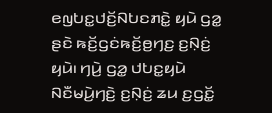ꤕꤜꤝꤢ꤭ꤓꤢꤩ꤬ꤡꤝꤢꤊꤢꤧ꤭ ꤟꤣꤧ ꤞꤤ꤭ ꤔꤢꤧ ꤒꤢꤩ꤬ꤞꤢꤦꤒꤢꤩ꤬ꤥ꤬ꤚꤢ꤬ ꤢ꤬ꤡ꤫ꤢꤦ꤬ ꤟꤣꤧ꤯ ꤚꤣꤧ꤬ ꤞꤤ꤭ ꤓꤝꤢ꤭ꤟꤣꤧ ꤡꤢꤪꤗꤣꤧ꤬ꤚꤢꤧ꤬ ꤢ꤬ꤡ꤫ꤢꤦ꤬ ꤘꤣ ꤢ꤬ꤞꤢꤩ꤭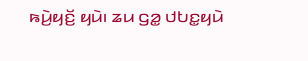ꤒꤣꤧ꤬ꤟꤢꤩ꤬ ꤟꤣꤧ꤯ ꤘꤣ ꤞꤤ꤭ ꤓꤝꤢ꤭ꤟꤣꤧ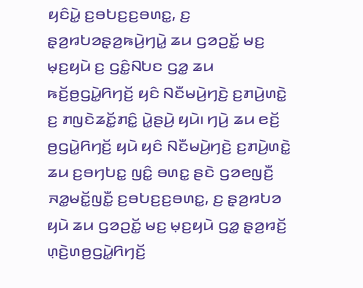ꤟꤢꤨꤣꤧ꤭ ꤢ꤬ꤋꤝꤢ꤬ꤢ꤬ꤋꤛꤢ꤭, ꤢ꤬ ꤔ꤫ꤤ꤬ꤙꤝꤤꤔ꤫ꤤ꤬ꤒꤣꤧ꤬ꤚꤣꤧ꤭ ꤘꤣ ꤞꤤꤑꤢꤩ꤭ ꤗꤢ꤬ ꤗ꤫ꤢ꤬ꤟꤣꤧ ꤢ꤬ ꤞꤢꤨ꤭ꤡꤝꤢ ꤞꤤ꤭ ꤘꤣ ꤒꤢꤩ꤬ꤥ꤬ꤞꤣꤧ꤭ꤖꤚꤢꤩ꤬ ꤟꤢꤨ ꤡꤢꤪꤗꤣꤧ꤬ꤚꤢꤧ꤬ ꤢ꤬ꤊꤣꤧ꤬ꤛꤢꤧ꤭ ꤢ꤬ ꤊꤜꤢꤧꤘꤢꤩ꤭ꤊꤢꤨ꤭ ꤣꤧ꤭ꤔꤣꤧ꤬ ꤟꤣꤧ꤯ ꤚꤣꤧ꤬ ꤘꤣ ꤕꤢꤩ꤬ ꤥ꤬ꤞꤣꤧ꤭ꤖꤚꤢꤩ꤬ ꤟꤣꤧ ꤟꤢꤨ ꤡꤢꤪꤗꤣꤧ꤬ꤚꤢꤧ꤬ ꤢ꤬ꤊꤣꤧ꤬ꤛꤢꤧ꤭ ꤘꤣ ꤢ꤬ꤋꤚꤝꤢ꤭ ꤜꤢꤨ꤭ ꤋꤛꤢ꤭ ꤔꤢꤧ ꤞꤤꤕꤜꤢꤪ꤬ ꤏꤤ꤭ꤗꤢꤩ꤭ꤜꤢꤪ꤭ ꤢ꤬ꤋꤝꤢ꤬ꤢ꤬ꤋꤛꤢ꤭, ꤢ꤬ ꤔ꤫ꤤ꤬ꤙꤝꤤ ꤟꤣꤧ ꤘꤣ ꤞꤤꤑꤢꤩ꤭ ꤗꤢ꤬ ꤗ꤫ꤢ꤬ꤟꤣꤧ ꤞꤤ꤭ ꤔ꤫ꤤ꤬ꤙꤢꤩ꤬ ꤛ꤫ꤢꤧ꤬ꤛꤥ꤬ꤞꤣꤧ꤭ꤖꤚꤢꤩ꤬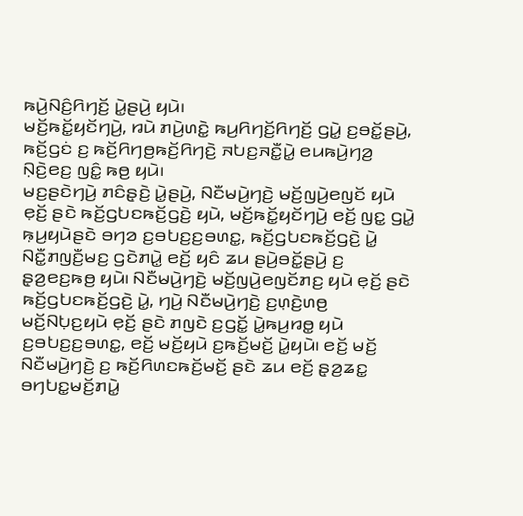ꤒꤣꤧ꤬ꤡꤢꤨ꤬ꤖꤚꤢꤩ꤬ ꤣꤧ꤭ꤔꤣꤧ꤬ ꤟꤣꤧ꤯
ꤗꤢꤩ꤬ꤒꤢꤩ꤭ꤟꤢꤩꤚꤣꤧ꤬, ꤙꤣꤧ ꤊꤣꤧ꤬ꤛꤢꤧ꤭ ꤒꤣ꤬ꤖꤚꤢꤩ꤬ꤖꤚꤢꤩ꤬ ꤞꤣꤧ꤭ ꤢ꤬ꤋꤢꤩ꤭ꤔꤣꤧ꤬, ꤒꤢꤩ꤬ꤞꤢꤦ ꤢ꤬ ꤒꤢꤩ꤬ꤖꤚꤥ꤬ꤒꤢꤩ꤬ꤖꤚꤢꤧ꤬ ꤏꤝꤢ꤬ꤏꤢꤪ꤭ꤣꤧ꤭ ꤕꤣꤒꤣꤧ꤬ꤚꤤ꤬ ꤡ꤫ꤢꤧ꤬ꤕꤢ꤬ ꤜꤢꤨ꤭ ꤒꤥ꤬ ꤟꤣꤧ꤯
ꤗꤢ꤬ꤔꤢꤧꤚꤣꤧ꤬ ꤊꤢꤨꤔ꤫ꤢꤧ꤬ ꤣꤧ꤭ꤔꤣꤧ꤬, ꤡꤢꤪꤗꤣꤧ꤬ꤚꤢꤧ꤬ ꤗꤢꤩ꤬ꤜꤣꤧ꤬ꤕꤜꤢꤩ ꤟꤣꤧ ꤕ꤫ꤢꤩ꤬ ꤔꤢꤧ ꤒꤢꤩ꤬ꤞꤝꤢꤒꤢꤩ꤬ꤞꤢꤧ꤬ ꤟꤣꤧ, ꤗꤢꤩ꤬ꤒꤢꤩ꤭ꤟꤢꤩꤚꤣꤧ꤬ ꤕꤢꤩ꤬ ꤜꤢ꤭ ꤞꤣꤧ꤭ ꤒ꤫ꤣ꤬ꤟꤣꤧꤔꤢꤧ ꤋꤚꤤ ꤢ꤬ꤋꤝꤢ꤬ꤢ꤬ꤋꤛꤢ꤭, ꤒꤢꤩ꤬ꤞꤝꤢꤒꤢꤩ꤬ꤞꤢꤧ꤬ ꤣꤧ꤭ ꤡꤢꤪ꤭ꤊꤜꤢꤪ꤬ꤗꤢ꤬ ꤞꤢꤧꤊꤣꤧ꤭ ꤕꤢꤩ꤬ ꤟꤢꤨ ꤘꤣ ꤔꤣꤧ꤬ꤋꤢꤩ꤭ꤔꤣꤧ꤬ ꤢ꤬ ꤔ꤫ꤤ꤬ꤕꤢ꤬ꤒꤥ꤬ ꤟꤣꤧ꤯ ꤡꤢꤪꤗꤣꤧ꤬ꤚꤢꤧ꤬ ꤗꤢꤩ꤬ꤜꤣꤧ꤬ꤕꤜꤢꤩꤊꤢ꤬ ꤟꤣꤧ ꤕ꤫ꤢꤩ꤬ ꤔꤢꤧ ꤒꤢꤩ꤬ꤞꤝꤢꤒꤢꤩ꤬ꤞꤢꤧ꤬ ꤣꤧ꤭, ꤚꤣꤧ꤬ ꤡꤢꤪꤗꤣꤧ꤬ꤚꤢꤧ꤬ ꤢ꤬ꤛ꤫ꤢꤧ꤬ꤛꤥ꤬ ꤗꤢꤩ꤬ꤡꤝ꤫ꤢ꤬ꤟꤣꤧ ꤕ꤫ꤢꤩ꤬ ꤔꤢꤧ ꤊꤜꤢꤧ ꤢ꤬ꤞꤢꤩ꤭ ꤣꤧ꤭ꤒꤣ꤬ꤙꤥ꤭ ꤟꤣꤧ ꤢ꤬ꤋꤝꤢ꤬ꤢ꤬ꤋꤛꤢ꤭, ꤕꤢꤩ꤬ ꤗꤢꤩ꤬ꤟꤣꤧ ꤢ꤬ꤒꤢꤩ꤬ꤗꤢꤩ꤬ ꤣꤧ꤭ꤟꤣꤧ꤯ ꤕꤢꤩ꤬ ꤗꤢꤩ꤬ ꤡꤢꤪꤗꤣꤧ꤬ꤚꤢꤧ꤬ ꤢ꤬ ꤒꤢꤩ꤬ꤖꤛꤢꤒꤢꤩ꤬ꤗꤢꤩ꤬ ꤔꤢꤧ ꤘꤣ ꤕꤢꤩ꤬ ꤔ꤫ꤤ꤬ꤘꤢ꤭ ꤋꤚꤝꤢ꤭ꤗꤢꤩ꤬ꤊꤣꤧ꤭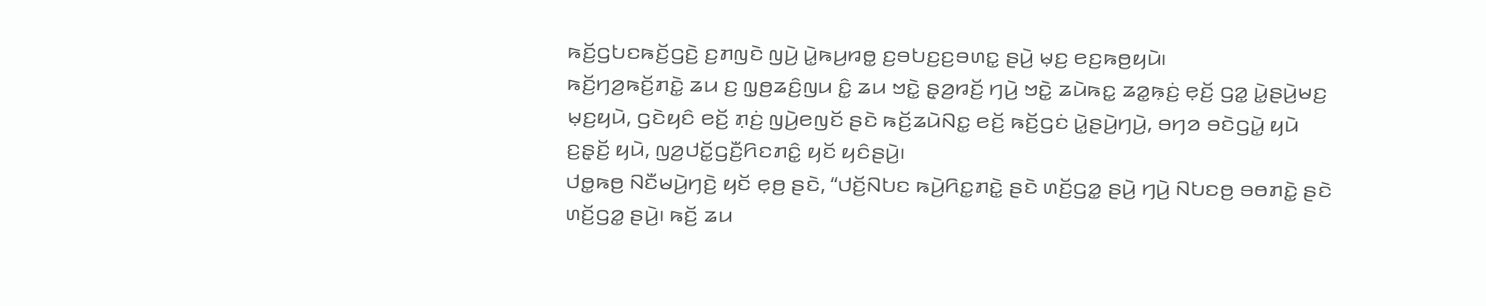ꤒꤢꤩ꤬ꤞꤝꤢꤒꤢꤩ꤬ꤞꤢꤧ꤬ ꤢ꤬ꤊꤜꤢꤧ ꤜꤣꤧ꤬ ꤣꤧ꤭ꤒꤣ꤬ꤙꤥ꤭ ꤢ꤬ꤋꤝꤢ꤬ꤢ꤬ꤋꤛꤢ꤭ ꤔꤣꤧ꤬ ꤗ꤫ꤢ꤬ ꤕꤢ꤬ꤒꤥ꤬ꤟꤣꤧ꤯
ꤒꤢꤩ꤬ꤚꤤ꤬ꤒꤢꤩ꤬ꤊꤢꤧ꤭ ꤘꤣ ꤢ꤬ ꤜ꤫ꤥ꤬ꤘꤢꤨ꤬ꤜꤣ ꤢꤨ꤭ ꤘꤣ ꤠꤢꤧ꤭ ꤔ꤫ꤤ꤬ꤙꤢꤩ꤬ ꤚꤣꤧ꤬ ꤠꤢꤧ꤭ ꤘꤣꤧꤒꤢ꤭ ꤘꤤ꤭ꤒ꤫ꤢꤦ꤬ ꤕ꤫ꤢꤩ꤬ ꤞꤤ꤭ ꤣꤧ꤭ꤔꤣꤧ꤬ꤗꤢ꤬ ꤗ꤫ꤢ꤬ꤟꤣꤧ, ꤞꤢꤧꤟꤢꤨ ꤕꤢꤩ꤬ ꤊ꤫ꤢꤦ꤬ ꤜꤣꤧ꤬ꤕꤜꤢꤩ ꤔꤢꤧ ꤒꤢꤩ꤬ꤘꤣꤧꤡꤢ꤭ ꤕꤢꤩ꤬ ꤒꤢꤩ꤬ꤞꤢꤦ ꤣꤧ꤭ꤔꤣꤧ꤬ꤚꤣꤧ꤬, ꤋꤚꤤ ꤋꤢꤧꤞꤣꤧ꤭ ꤟꤣꤧ ꤢ꤬ꤔ꤫ꤢꤩ꤬ ꤟꤣꤧ, ꤜꤤ꤬ꤓꤢꤩ꤭ꤞꤢꤪ꤬ꤖꤢꤊꤢꤨ꤭ ꤟꤢꤩ ꤟꤢꤨꤔꤣꤧ꤬꤯
ꤓꤥ꤭ꤒꤥ꤬ ꤡꤢꤪꤗꤣꤧ꤬ꤚꤢꤧ꤬ ꤟꤢꤩ ꤕ꤫ꤥ꤬ ꤔꤢꤧ, “ꤓꤢꤩ꤬ꤡꤝꤢ ꤒꤣꤧ꤬ꤖꤢ꤭ꤊꤢꤧ꤭ ꤔꤢꤧ ꤛꤢꤩ꤬ꤞꤤ꤭ ꤔꤣꤧ꤬ ꤚꤣꤧ꤬ ꤡꤝꤢꤥ꤬ ꤋꤥꤊꤢꤧ꤭ ꤔꤢꤧ ꤛꤢꤩ꤬ꤞꤤ꤭ ꤔꤣꤧ꤬꤯ ꤒꤢꤩ꤬ ꤘꤣ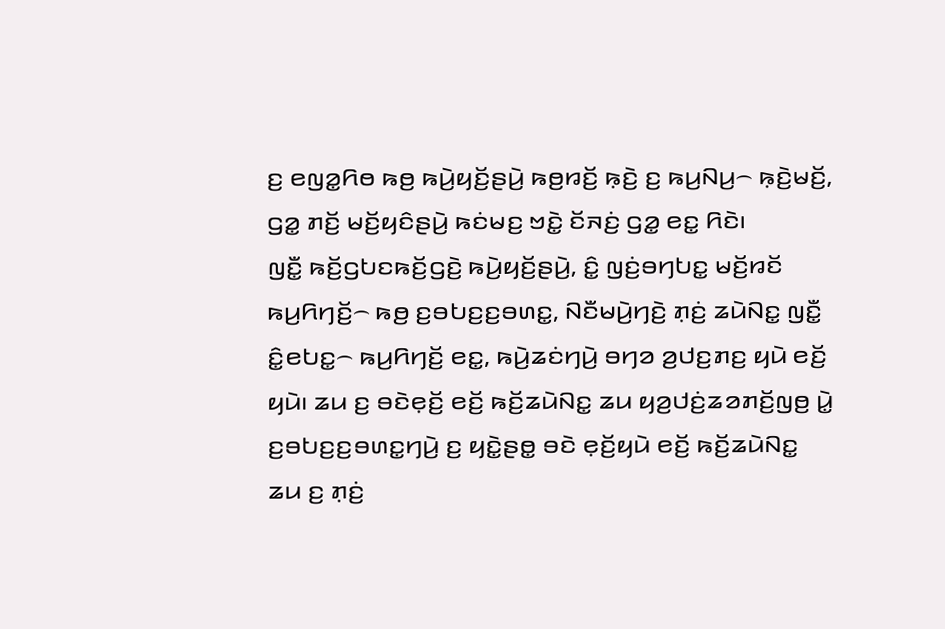ꤢ꤬ ꤕꤜꤤ꤭ꤖꤥ ꤒꤥ꤬ ꤒꤣꤧ꤬ꤟꤢꤩ꤬ꤔꤣꤧ꤬ ꤒꤥ꤬ꤙꤢꤩ꤬ ꤒ꤫ꤢꤧ꤬ ꤢ꤬ ꤒꤣ꤬ꤡꤣ꤬꤮ ꤒ꤫ꤢꤧ꤬ꤗꤢꤩ꤬, ꤞꤤ꤭ ꤊꤢꤩ꤬ ꤗꤢꤩ꤬ꤟꤢꤨꤔꤣꤧ꤬ ꤒꤢꤦꤗꤢ꤬ ꤠꤢꤧ꤭ ꤢꤩꤏꤢꤦ꤬ ꤞꤤ꤭ ꤕꤢ꤭ ꤖꤢꤧ꤯
ꤜꤢꤪ꤭ ꤒꤢꤩ꤬ꤞꤝꤢꤒꤢꤩ꤬ꤞꤢꤧ꤬ ꤒꤣꤧ꤬ꤟꤢꤩ꤬ꤔꤣꤧ꤬, ꤢꤨ꤭ ꤜꤢꤦ꤬ꤋꤚꤝꤢ꤭ ꤗꤢꤩ꤬ꤙꤢꤩ ꤒꤣ꤬ꤖꤚꤢꤩ꤬꤮ ꤒꤥ꤬ ꤢ꤬ꤋꤝꤢ꤬ꤢ꤬ꤋꤛꤢ꤭, ꤡꤢꤪꤗꤣꤧ꤬ꤚꤢꤧ꤬ ꤊ꤫ꤢꤦ꤬ ꤘꤣꤧꤡꤢ꤭ ꤜꤢꤪ꤭ ꤢꤨ꤭ꤕꤝꤢ꤭꤮ ꤒꤣ꤬ꤖꤚꤢꤩ꤬ ꤕꤢ꤭, ꤒꤣꤧ꤬ꤘꤢꤦꤚꤣꤧ꤬ ꤋꤚꤤ ꤤ꤬ꤓꤢ꤬ꤊꤢ꤬ ꤟꤣꤧ ꤕꤢꤩ꤬ ꤟꤣꤧ꤯ ꤘꤣ ꤢ꤬ ꤋꤢꤧꤕ꤫ꤢꤩ꤬ ꤕꤢꤩ꤬ ꤒꤢꤩ꤬ꤘꤣꤧꤡꤢ꤭ ꤘꤣ ꤟꤤ꤬ꤓꤢꤦ꤬ꤘꤤꤊꤢꤩ꤬ꤜꤥ꤬ ꤣꤧ꤭ ꤢ꤬ꤋꤝꤢ꤬ꤢ꤬ꤋꤛꤢ꤭ꤚꤣꤧ꤬ ꤢ꤬ ꤟꤢꤧ꤭ꤔꤥ꤭ ꤋꤢꤧ ꤕ꤫ꤢꤩ꤬ꤟꤣꤧ ꤕꤢꤩ꤬ ꤒꤢꤩ꤬ꤘꤣꤧꤡꤢ꤭ ꤘꤣ ꤢ꤬ ꤊ꤫ꤢꤦ꤬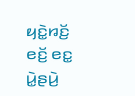ꤟꤢꤧ꤭ꤙꤢꤩ꤬ ꤕꤢꤩ꤬ ꤕꤢ꤭ ꤣꤧ꤭ꤔꤣꤧ꤬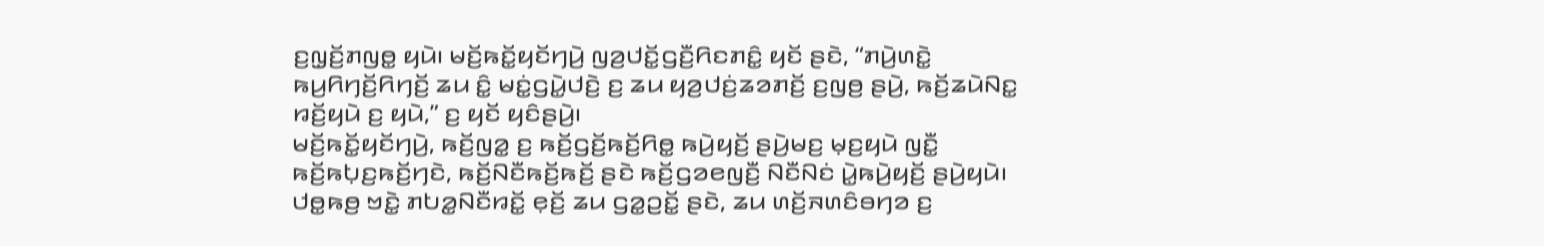ꤢ꤬ꤜ꤫ꤢꤩ꤬ꤊꤜꤥ꤭ ꤟꤣꤧ꤯ ꤗꤢꤩ꤬ꤒꤢꤩ꤭ꤟꤢꤩꤚꤣꤧ꤬ ꤜꤤ꤬ꤓꤢꤩ꤭ꤞꤢꤪ꤬ꤖꤢꤊꤢꤨ꤭ ꤟꤢꤩ ꤔꤢꤧ, “ꤊꤣꤧ꤬ꤛꤢꤧ꤭ ꤒꤣ꤬ꤖꤚꤢꤩ꤬ꤖꤚꤢꤩ꤬ ꤘꤣ ꤢꤨ꤭ ꤗꤢꤦ꤭ꤞꤣꤧ꤭ꤓꤢꤧ꤬ ꤢ꤬ ꤘꤣ ꤟꤤ꤬ꤓꤢꤦ꤬ꤘꤤꤊꤢꤩ꤬ ꤢ꤬ꤜꤥ꤬ ꤔꤣꤧ꤬, ꤒꤢꤩ꤬ꤘꤣꤧꤡꤢ꤭ ꤙꤢꤩ꤬ꤟꤣꤧ ꤢ꤬ ꤟꤣꤧ,” ꤢ꤬ ꤟꤢꤩ ꤟꤢꤨꤔꤣꤧ꤬꤯
ꤗꤢꤩ꤬ꤒꤢꤩ꤭ꤟꤢꤩꤚꤣꤧ꤬, ꤒꤢꤩ꤬ꤜꤤ꤭ ꤢ꤬ ꤒꤢꤩ꤬ꤞꤢꤩ꤬ꤒꤢꤩ꤬ꤖꤥ꤭ ꤒꤣꤧ꤬ꤟꤢꤩ꤬ ꤔꤣꤧ꤬ꤗꤢ꤬ ꤗ꤫ꤢ꤬ꤟꤣꤧ ꤜꤢꤪ꤭ ꤒꤢꤩ꤬ꤒꤝ꤫ꤢ꤬ꤒꤢꤩ꤬ꤚꤢꤧ, ꤒꤢꤩ꤬ꤡꤢꤪꤒꤢꤩ꤬ꤒꤢꤩ꤬ ꤔꤢꤧ ꤒꤢꤩ꤬ꤞꤤꤕꤜꤢꤪ꤬ ꤡꤢꤪꤡꤢꤦ ꤣꤧ꤭ꤒꤣꤧ꤬ꤟꤢꤩ꤬ ꤔꤣꤧ꤬ꤟꤣꤧ꤯
ꤓꤥ꤭ꤒꤥ꤬ ꤠꤢꤧ꤭ ꤊꤝꤤ꤭ꤡꤢꤪꤙꤢꤩ꤭ ꤕ꤫ꤢꤩ꤬ ꤘꤣ ꤞꤤ꤭ꤑꤢꤩ꤭ ꤔꤢꤧ, ꤘꤣ ꤛꤢꤩ꤬ꤏꤛꤢꤨꤋꤚꤤ ꤢ꤬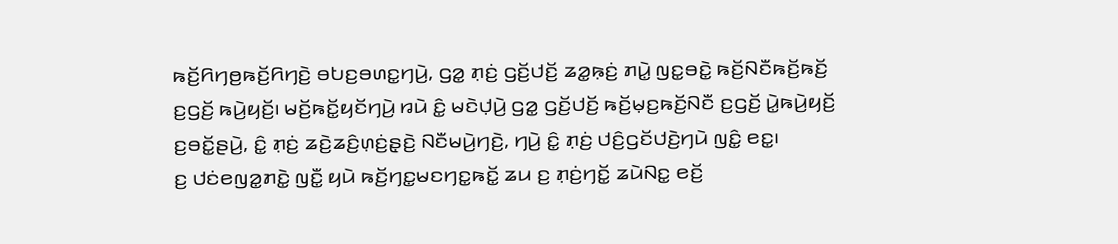ꤒꤢꤩ꤬ꤖꤚꤥ꤬ꤒꤢꤩ꤬ꤖꤚꤢꤧ꤬ ꤋꤝꤢ꤬ꤋꤛꤢ꤭ꤚꤣꤧ꤬, ꤞꤤ꤭ ꤊ꤫ꤢꤦ꤬ ꤞꤢꤩ꤬ꤓꤢꤩ꤬ ꤘꤤ꤭ꤒ꤫ꤢꤦ꤬ ꤊꤣꤧ꤭ ꤜꤢ꤭ꤋꤢꤧ꤭ ꤒꤢꤩ꤬ꤡꤢꤪꤒꤢꤩ꤬ꤒꤢꤩ꤬ ꤢ꤬ꤞꤢꤩ꤬ ꤒꤣꤧ꤬ꤟꤢꤩ꤬꤯ ꤗꤢꤩ꤬ꤒꤢꤩ꤭ꤟꤢꤩꤚꤣꤧ꤬ ꤙꤣꤧ ꤢꤨ꤭ ꤗꤢꤧꤓ꤫ꤣꤧ꤬ ꤞꤤ꤭ ꤞꤢꤩ꤬ꤓꤢꤩ꤬ ꤒꤢꤩ꤬ꤗ꤫ꤢ꤬ꤒꤢꤩ꤬ꤡꤢꤪ ꤢ꤬ꤞꤢꤩ꤬ ꤣꤧ꤭ꤒꤣꤧ꤬ꤟꤢꤩ꤬ ꤢ꤬ꤋꤢꤩ꤭ꤔꤣꤧ꤬, ꤢꤨ꤭ ꤊ꤫ꤢꤦ꤬ ꤘꤢꤧ꤬ꤘꤢꤨ꤬ꤛ꤫ꤢꤦ꤬ꤔ꤫ꤢꤧ꤬ ꤡꤢꤪꤗꤣꤧ꤬ꤚꤢꤧ꤬, ꤚꤣꤧ꤬ ꤢꤨ꤭ ꤊ꤫ꤢꤦ꤬ ꤓꤢꤨ꤬ꤞꤢꤩꤓꤢꤧ꤬ꤚꤣꤧ ꤜꤢꤨ꤭ ꤕꤢ꤭꤯
ꤢ꤬ ꤓꤢꤦꤕꤜꤤ꤭ꤊꤢꤧ꤭ ꤜꤢꤪ꤭ ꤟꤣꤧ ꤒꤢꤩ꤬ꤚꤢ꤭ꤗꤢꤚꤢ꤭ꤒꤢꤩ꤭ ꤘꤣ ꤢ꤬ ꤊ꤫ꤢꤦ꤬ꤚꤢꤩ꤭ ꤘꤣꤧꤡꤢ꤭ ꤕꤢꤩ꤬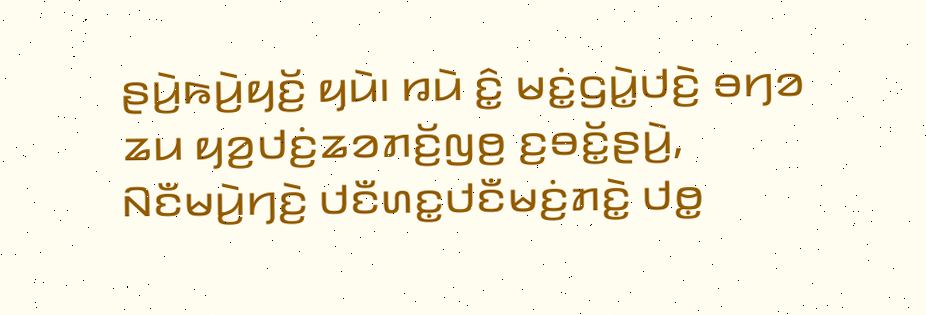ꤔꤣꤧ꤬ꤒꤣꤧ꤬ꤟꤢꤩ꤬ ꤟꤣꤧ꤯ ꤙꤣꤧ ꤢꤨ꤭ ꤗꤢꤦ꤭ꤞꤣꤧ꤭ꤓꤢꤧ꤬ ꤋꤚꤤ ꤘꤣ ꤟꤤ꤬ꤓꤢꤦ꤬ꤘꤤꤊꤢꤩ꤬ꤜꤥ꤬ ꤢ꤬ꤋꤢꤩ꤭ꤔꤣꤧ꤬, ꤡꤢꤪꤗꤣꤧ꤬ꤚꤢꤧ꤬ ꤓꤢꤪꤛꤢ꤭ꤓꤢꤪꤗꤢꤦ꤬ꤊꤢꤧ꤭ ꤓꤥ꤭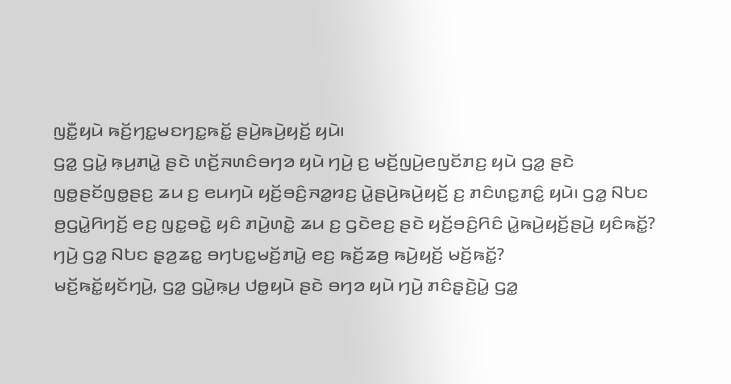ꤜꤢꤪ꤭ꤟꤣꤧ ꤒꤢꤩ꤬ꤚꤢ꤭ꤗꤢꤚꤢ꤭ꤒꤢꤩ꤭ ꤔꤣꤧ꤬ꤒꤣꤧ꤬ꤟꤢꤩ꤬ ꤟꤣꤧ꤯
ꤞꤤ꤭ ꤞꤣꤧ꤭ ꤒ꤫ꤣ꤬ꤊꤣꤧ꤭ ꤔꤢꤧ ꤛꤢꤩ꤬ꤏꤛꤢꤨꤋꤚꤤ ꤟꤣꤧ ꤚꤣꤧ꤬ ꤢ꤬ ꤗꤢꤩ꤬ꤜꤣꤧ꤬ꤕꤜꤢꤩꤊꤢ꤬ ꤟꤣꤧ ꤞꤤ꤭ ꤔꤢꤧ ꤜꤥ꤭ꤔꤢꤩꤜꤥ꤭ꤔꤢ꤬ ꤘꤣ ꤢ꤬ ꤕꤣꤚꤣꤧ ꤟꤢꤩ꤬ꤋꤢꤨ꤬ꤏꤤ꤭ꤙꤢ꤬ ꤣꤧ꤭ꤔꤣꤧ꤬ꤒꤣꤧ꤬ꤟꤢꤩ꤬ ꤢ꤬ ꤊꤢꤨꤛꤢ꤭ꤊꤢꤨ꤭ ꤟꤣꤧ꤯ ꤞꤤ꤭ ꤡꤝꤢ ꤥ꤬ꤞꤣꤧ꤭ꤖꤚꤢꤩ꤬ ꤕꤢ꤬ ꤜꤢ꤭ꤋꤢꤧ꤭ ꤟꤢꤨ ꤊꤣꤧ꤬ꤛꤢꤧ꤭ ꤘꤣ ꤢ꤬ ꤞꤢꤧꤕꤢ꤬ ꤔꤢꤧ ꤟꤢꤩ꤬ꤋꤢꤨ꤬ꤖꤢꤨ ꤣꤧ꤭ꤒꤣꤧ꤬ꤟꤢꤩ꤬ꤔꤣꤧ꤬ ꤟꤢꤨꤒꤢꤩ꤭? ꤚꤣꤧ꤬ ꤞꤤ꤭ ꤡꤝꤢ ꤔ꤫ꤤ꤬ꤘꤢ꤭ ꤋꤚꤝꤢ꤭ꤗꤢꤩ꤬ꤊꤣꤧ꤭ ꤕꤢ꤬ ꤒꤢꤩ꤬ꤘꤥ꤬ ꤒꤣꤧ꤬ꤟꤢꤩ꤬ ꤗꤢꤩ꤬ꤒꤢꤩ꤭?
ꤗꤢꤩ꤬ꤒꤢꤩ꤭ꤟꤢꤩꤚꤣꤧ꤬, ꤞꤤ꤭ ꤞꤣꤧ꤭ꤒ꤫ꤣ꤬ ꤓꤥ꤭ꤟꤣꤧ ꤔꤢꤧ ꤋꤚꤤ ꤟꤣꤧ ꤚꤣꤧ꤬ ꤊꤢꤨꤔ꤫ꤢꤧ꤬ꤣꤧ꤭ ꤞꤤ꤭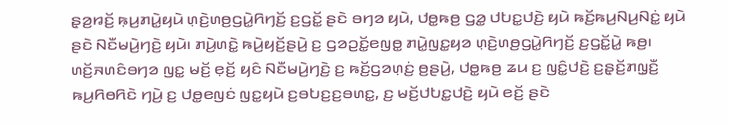ꤔ꤫ꤤ꤬ꤙꤢꤩ꤬ ꤒ꤫ꤣ꤬ꤊꤣꤧ꤭ꤟꤣꤧ ꤛ꤫ꤢꤧ꤬ꤛꤥ꤬ꤞꤣꤧ꤭ꤖꤚꤢꤩ꤬ ꤢ꤬ꤞꤢꤩ꤭ ꤔꤢꤧ ꤋꤚꤤ ꤟꤣꤧ, ꤓꤥ꤭ꤒꤥ꤬ ꤞꤤ꤭ ꤓꤝꤢ꤭ꤓꤢꤧ꤬ ꤟꤣꤧ ꤒꤢꤩ꤬ꤒꤣ꤬ꤡꤣ꤬ꤡꤢꤦ꤭ ꤟꤣꤧ ꤔꤢꤧ ꤡꤢꤪꤗꤣꤧ꤬ꤚꤢꤧ꤬ ꤟꤣꤧ꤯ ꤊꤣꤧ꤬ꤛꤢꤧ꤭ ꤒꤣꤧ꤬ꤟꤢꤩ꤬ꤔꤣꤧ꤬ ꤢ꤬ ꤞꤤꤑꤢꤩ꤭ꤕꤜꤥ꤭ ꤊꤣꤧ꤭ꤜꤢ꤭ꤟꤤ ꤛ꤫ꤢꤧ꤬ꤛꤥ꤬ꤞꤣꤧ꤭ꤖꤚꤢꤩ꤬ ꤢ꤬ꤞꤢꤩ꤭ꤣꤧ꤭ ꤒꤥ꤬꤯
ꤛꤢꤩ꤬ꤏꤛꤢꤨꤋꤚꤤ ꤜꤢ꤭ ꤗꤢꤩ꤬ ꤕ꤫ꤢꤩ꤬ ꤟꤢꤨ ꤡꤢꤪꤗꤣꤧ꤬ꤚꤢꤧ꤬ ꤢ꤬ ꤒꤢꤩ꤬ꤞꤤꤛ꤫ꤢꤦ꤬ ꤥ꤬ꤔꤣꤧ꤬, ꤓꤥ꤭ꤒꤥ꤬ ꤘꤣ ꤢ꤬ ꤜꤢꤨ꤭ꤓꤢꤧ꤬ ꤢ꤬ꤔ꤫ꤢꤩ꤬ꤊꤜ꤫ꤢꤪ꤬ ꤒꤣ꤬ꤖꤥꤖꤢꤧ ꤚꤣꤧ꤬ ꤢ꤬ ꤓꤥ꤭ꤕꤜꤢꤦ ꤜꤢ꤭ꤟꤣꤧ ꤢ꤬ꤋꤝꤢ꤬ꤢ꤬ꤋꤛꤢ꤭, ꤢ꤬ ꤗꤢꤩ꤬ꤓꤝꤢ꤭ꤓꤢꤧ꤬ ꤟꤣꤧ ꤕꤢꤩ꤬ ꤔꤢꤧ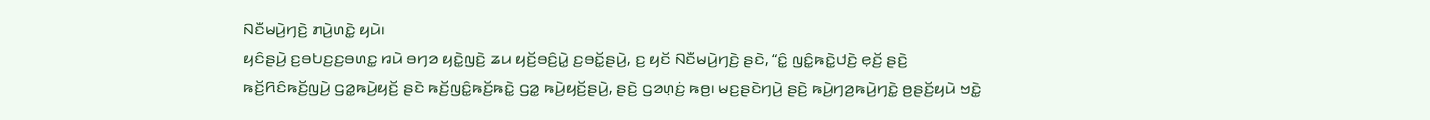ꤡꤢꤪꤗꤣꤧ꤬ꤚꤢꤧ꤬ ꤊꤣꤧ꤬ꤛꤢꤧ꤭ ꤟꤣꤧ꤯
ꤟꤢꤨꤔꤣꤧ꤬ ꤢ꤬ꤋꤝꤢ꤬ꤢ꤬ꤋꤛꤢ꤭ ꤙꤣꤧ ꤋꤚꤤ ꤟꤢꤧ꤭ꤜꤢꤧ꤬ ꤘꤣ ꤟꤢꤩ꤬ꤋꤢꤨ꤬ꤣꤧ꤭ ꤢ꤬ꤋꤢꤩ꤭ꤔꤣꤧ꤬, ꤢ꤬ ꤟꤢꤩ ꤡꤢꤪꤗꤣꤧ꤬ꤚꤢꤧ꤬ ꤔꤢꤧ, “ꤢꤨ꤭ ꤜꤢꤨ꤭ꤒꤢꤧ꤭ꤓꤢꤧ꤬ ꤕ꤫ꤢꤩ꤬ ꤔꤢꤧ꤬ ꤒꤢꤩ꤬ꤖꤢꤨꤒꤢꤩ꤬ꤜꤣꤧ꤬ ꤞꤤ꤭ꤒꤣꤧ꤬ꤟꤢꤩ꤬ ꤔꤢꤧ ꤒꤢꤩ꤬ꤜꤢꤨ꤭ꤒꤢꤩ꤬ꤒꤢꤧ꤭ ꤞꤤ꤭ ꤒꤣꤧ꤬ꤟꤢꤩ꤬ꤔꤣꤧ꤬, ꤔꤢꤧ꤬ ꤞꤤꤛ꤫ꤢꤦ꤬ ꤒꤥ꤬꤯ ꤗꤢ꤬ꤔꤢꤧꤚꤣꤧ꤬ ꤔꤢꤧ꤬ ꤒꤣꤧ꤬ꤚꤤ꤬ꤒꤣꤧ꤬ꤚꤢꤧ꤭ ꤥ꤬ꤔꤢꤩ꤬ꤟꤣꤧ ꤠꤢꤧ꤭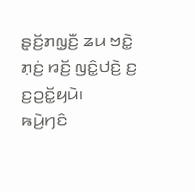ꤔ꤫ꤢꤩ꤬ꤊꤜ꤫ꤢꤪ꤬ ꤘꤣ ꤠꤢꤧ꤭ ꤊ꤫ꤢꤦ꤬ ꤙꤢꤩ꤬ ꤜꤢꤨ꤭ꤓꤢꤧ꤬ ꤢ꤬ ꤢ꤬ꤑꤢꤩ꤭ꤟꤣꤧ꤯
ꤒꤣꤧ꤬ꤚꤢꤨ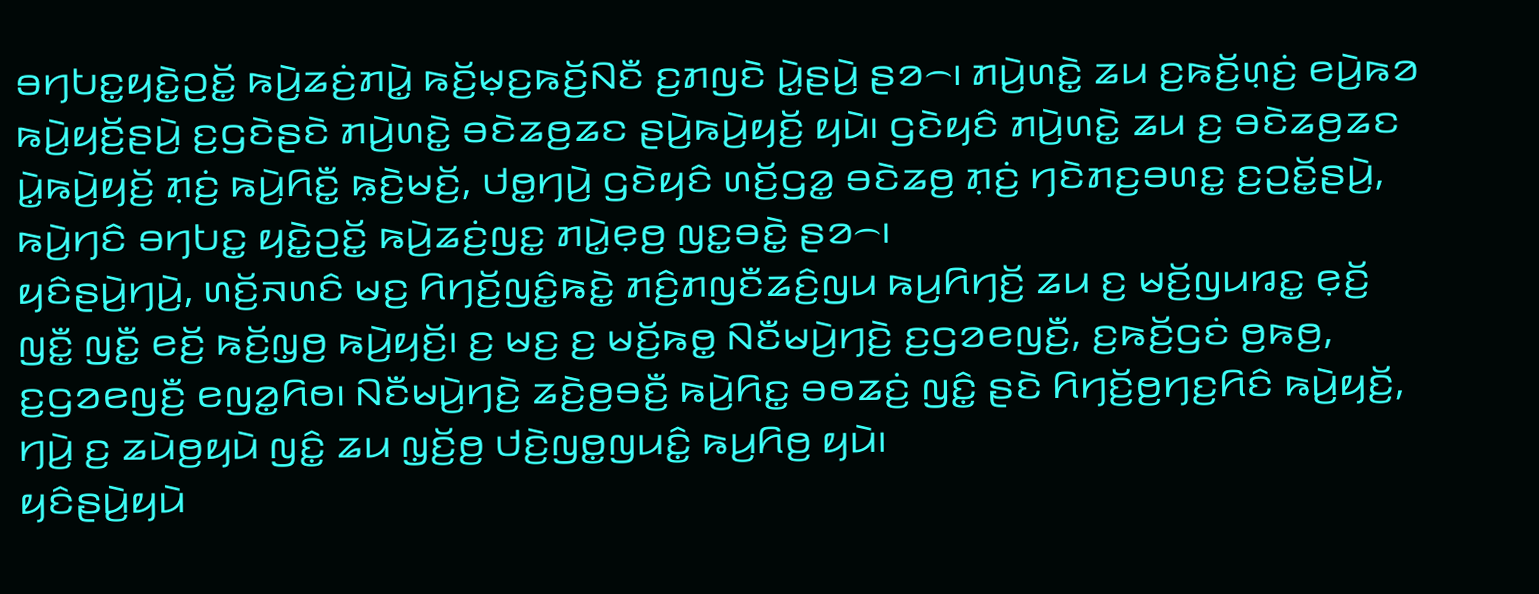ꤋꤚꤝꤢ꤭ꤟꤢꤧ꤭ꤑꤢꤩ꤭ ꤒꤣꤧ꤬ꤘꤢꤦ꤬ꤊꤣꤧ꤭ ꤒꤢꤩ꤬ꤗ꤫ꤢ꤬ꤒꤢꤩ꤬ꤡꤢꤪ ꤢ꤬ꤊꤜꤢꤧ ꤣꤧ꤭ꤔꤣꤧ꤬ ꤔꤤ꤮꤯ ꤊꤣꤧ꤬ꤛꤢꤧ꤭ ꤘꤣ ꤢ꤬ꤒꤢꤩ꤬ꤛ꤫ꤢꤦ꤬ ꤕꤣꤧ꤬ꤒꤤ ꤒꤣꤧ꤬ꤟꤢꤩ꤬ꤔꤣꤧ꤬ ꤢ꤬ꤞꤢꤧꤔꤢꤧ ꤊꤣꤧ꤬ꤛꤢꤧ꤭ ꤋꤢꤧꤘꤥ꤬ꤘꤢ ꤔꤣꤧ꤬ꤒꤣꤧ꤬ꤟꤢꤩ꤬ ꤟꤣꤧ꤯ ꤞꤢꤧꤟꤢꤨ ꤊꤣꤧ꤬ꤛꤢꤧ꤭ ꤘꤣ ꤢ꤬ ꤋꤢꤧꤘꤥ꤬ꤘꤢ ꤣꤧ꤭ꤒꤣꤧ꤬ꤟꤢꤩ꤬ ꤊ꤫ꤢꤦ꤬ ꤒꤣꤧ꤬ꤖꤢꤪ꤭ ꤒ꤫ꤢꤧ꤬ꤗꤢꤩ꤬, ꤓꤥ꤭ꤚꤣꤧ꤬ ꤞꤢꤧꤟꤢꤨ ꤛꤢꤩ꤬ꤞꤤ꤭ ꤋꤢꤧꤘꤥ꤬ ꤊ꤫ꤢꤦ꤬ ꤚꤢꤧꤊꤢ꤬ꤋꤛꤢ꤭ ꤢ꤬ꤑꤢꤩ꤭ꤔꤣꤧ꤬, ꤒꤣꤧ꤬ꤚꤢꤨ ꤋꤚꤝꤢ꤭ ꤟꤢꤧ꤭ꤑꤢꤩ꤭ ꤒꤣꤧ꤬ꤘꤢꤦ꤬ꤜꤢ꤭ ꤊꤣꤧ꤭ꤕ꤫ꤥ꤬ ꤜꤢ꤭ꤋꤢꤧ꤭ ꤔꤤ꤮꤯
ꤟꤢꤨꤔꤣꤧ꤬ꤚꤣꤧ꤬, ꤛꤢꤩ꤬ꤏꤛꤢꤨ ꤗꤢ꤬ ꤖꤚꤢꤩ꤬ꤜꤢꤨ꤭ꤒꤢꤧ꤭ ꤊꤢꤨ꤬ꤊꤜꤢꤪꤘꤢꤨ꤬ꤜꤣ ꤒꤣ꤬ꤖꤚꤢꤩ꤬ ꤘꤣ ꤢ꤬ ꤗꤢꤩ꤬ꤜꤣꤙꤢ꤭ ꤕ꤫ꤢꤩ꤬ ꤜꤢꤪ꤭ ꤜꤢꤪ꤭ ꤕꤢꤩ꤬ ꤒꤢꤩ꤬ꤜ꤫ꤥ꤬ ꤒꤣꤧ꤬ꤟꤢꤩ꤬꤯ ꤢ꤬ ꤗꤢ꤬ ꤢ꤬ ꤗꤢꤩ꤬ꤒꤥ꤭ ꤡꤢꤪꤗꤣꤧ꤬ꤚꤢꤧ꤬ ꤢ꤬ꤞꤤꤕꤜꤢꤪ꤬, ꤢ꤬ꤒꤢꤩ꤬ꤞꤢꤦ ꤥ꤬ꤒꤥ꤬, ꤢ꤬ꤞꤤꤕꤜꤢꤪ꤬ ꤕꤜꤤ꤭ꤖꤥ꤯ ꤡꤢꤪꤗꤣꤧ꤬ꤚꤢꤧ꤬ ꤘꤢꤧ꤬ꤥ꤬ꤋꤢꤪ꤬ ꤒꤣꤧ꤬ꤖꤢ꤭ ꤋꤥꤘꤢꤦ꤬ ꤜꤢꤨ꤭ ꤔꤢꤧ ꤖꤚꤢꤩ꤬ꤥ꤬ꤚꤢ꤬ꤖꤢꤨ ꤒꤣꤧ꤬ꤟꤢꤩ꤬, ꤚꤣꤧ꤬ ꤢ꤬ ꤘꤣꤧꤥ꤬ꤟꤣꤧ ꤜꤢꤨ꤭ ꤘꤣ ꤜ꤫ꤢꤩ꤬ꤥ꤬ ꤓꤢꤧ꤬ꤜꤥ꤭ꤜꤣꤢꤨ꤭ ꤒꤣ꤬ꤖꤥ꤬ ꤟꤣꤧ꤯
ꤟꤢꤨꤔꤣꤧ꤬ꤟꤣꤧ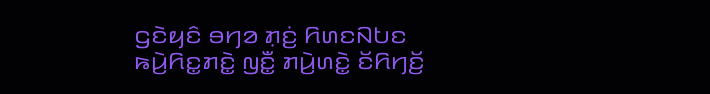ꤞꤢꤧꤟꤢꤨ ꤋꤚꤤ ꤊ꤫ꤢꤦ꤬ ꤖꤛꤢꤡꤝꤢ ꤒꤣꤧ꤬ꤖꤢ꤭ꤊꤢꤧ꤭ ꤜꤢꤪ꤭ ꤊꤣꤧ꤬ꤛꤢꤧ꤭ ꤢꤩꤖꤚꤢꤩ꤬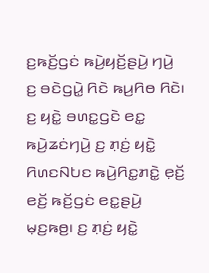ꤢ꤬ꤒꤢꤩ꤬ꤞꤢꤦ ꤒꤣꤧ꤬ꤟꤢꤩ꤬ꤔꤣꤧ꤬ ꤚꤣꤧ꤬ ꤢ꤬ ꤋꤢꤧꤞꤣꤧ꤭ ꤖꤢꤧ ꤒꤣ꤬ꤖꤥ ꤖꤢꤧ꤯ ꤢ꤬ ꤟꤢꤧ꤭ ꤋꤛꤢ꤭ꤞꤢꤧ ꤕꤢ꤭ ꤒꤣꤧ꤬ꤘꤢꤦꤚꤣꤧ꤬ ꤢ꤬ ꤊ꤫ꤢꤦ꤬ ꤟꤢꤧ꤭ ꤖꤛꤢꤡꤝꤢ ꤒꤣꤧ꤬ꤖꤢ꤭ꤊꤢꤧ꤭ ꤕ꤫ꤢꤩ꤬ ꤕꤢꤩ꤬ ꤒꤢꤩ꤬ꤞꤢꤦ ꤕꤢ꤭ꤔꤣꤧ꤬ ꤗ꤫ꤢ꤬ꤒꤥ꤬꤯ ꤢ꤬ ꤊ꤫ꤢꤦ꤬ ꤟꤢꤧ꤭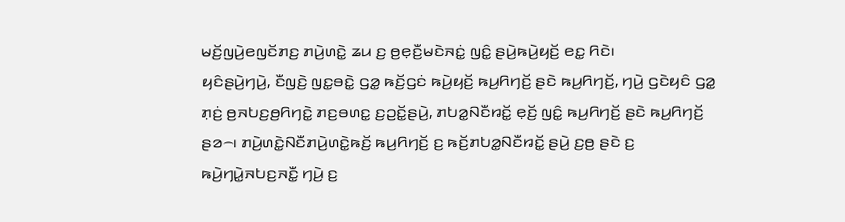ꤗꤢꤩ꤬ꤜꤣꤧ꤬ꤕꤜꤢꤩꤊꤢ꤬ ꤊꤣꤧ꤬ꤛꤢꤧ꤭ ꤘꤣ ꤢ꤬ ꤥ꤬ꤕ꤫ꤢꤪ꤬ꤗꤢꤧꤏꤢꤦ꤭ ꤜꤢꤨ꤭ ꤔꤣꤧ꤬ꤒꤣꤧ꤬ꤟꤢꤩ꤬ ꤕꤢ꤭ ꤖꤢꤧ꤯
ꤟꤢꤨꤔꤣꤧ꤬ꤚꤣꤧ꤬, ꤢꤪꤜꤢꤧ꤬ ꤜꤢ꤭ꤋꤢꤧ꤭ ꤞꤤ꤭ ꤒꤢꤩ꤬ꤞꤢꤦ ꤒꤣꤧ꤬ꤟꤢꤩ꤬ ꤒꤣ꤬ꤖꤚꤢꤩ꤬ ꤔꤢꤧ ꤒꤣ꤬ꤖꤚꤢꤩ꤬, ꤚꤣꤧ꤬ ꤞꤢꤧꤟꤢꤨ ꤞꤤ꤭ ꤊ꤫ꤢꤦ꤬ ꤥ꤬ꤏꤝꤢ꤬ꤥ꤬ꤖꤚꤢꤧ꤭ ꤊꤢ꤬ꤋꤛꤢ꤭ ꤢ꤬ꤑꤢꤩ꤭ꤔꤣꤧ꤬, ꤊꤝꤤ꤭ꤡꤢꤪꤙꤢꤩ꤭ ꤕ꤫ꤢꤩ꤬ ꤜꤢꤨ꤭ ꤒꤣ꤬ꤖꤚꤢꤩ꤬ ꤔꤢꤧ ꤒꤣ꤬ꤖꤚꤢꤩ꤬ ꤔꤤ꤮꤯ ꤊꤣꤧ꤬ꤛꤢꤧ꤭ꤡꤢꤪꤊꤣꤧ꤬ꤛꤢꤧ꤭ꤒꤢꤩ꤬ ꤒꤣ꤬ꤖꤚꤢꤩ꤬ ꤢ꤬ ꤒꤢꤩ꤬ꤊꤝꤤ꤭ꤡꤢꤪꤙꤢꤩ꤭ ꤔꤣꤧ꤬ ꤢ꤬ꤥ꤬ ꤔꤢꤧ ꤢ꤬ ꤒꤣꤧ꤬ꤚꤣꤧ꤭ꤏꤝꤢ꤬ꤏꤢꤪ꤭ ꤚꤣꤧ꤬ ꤢ꤬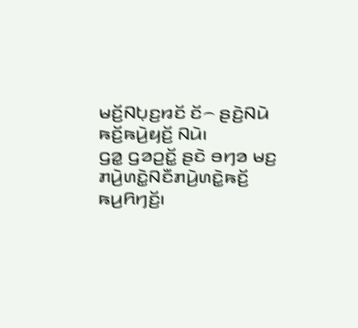ꤗꤢꤩ꤬ꤡꤝ꤫ꤢ꤬ꤙꤢꤩ ꤢꤩ꤮ ꤔꤢꤧ꤬ꤡꤣꤧ ꤒꤢꤩ꤬ꤒꤣꤧ꤬ꤟꤢꤩ꤬ ꤡꤣꤧ꤯
ꤞꤤ꤭ ꤞꤤꤑꤢꤩ꤭ ꤔꤢꤧ ꤋꤚꤤ ꤗꤢ꤬ ꤊꤣꤧ꤬ꤛꤢꤧ꤭ꤡꤢꤪꤊꤣꤧ꤬ꤛꤢꤧ꤭ꤒꤢꤩ꤬ ꤒꤣ꤬ꤖꤚꤢꤩ꤬꤯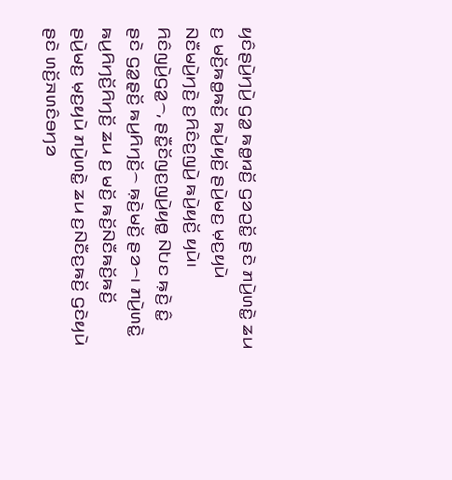ꤟꤢꤨꤔꤣꤧ꤬ꤚꤣꤧ꤬ ꤞꤤ꤭ ꤒꤥ꤭ꤙꤢꤩ꤬ ꤞꤤꤑꤢꤩ꤭ ꤔꤢꤧ ꤊꤣꤧ꤬ꤛꤢꤧ꤭ ꤘꤣ ꤢ꤬ ꤗꤢꤩ꤬ꤒꤥ꤭ꤒꤢꤩ꤬ ꤒꤣꤧ꤬ꤟꤢꤩ꤬ ꤔꤣꤧ꤬ꤗꤢ꤬ ꤗ꤫ꤢ꤬ꤟꤣꤧ ꤡꤢꤪꤗꤣꤧ꤬ꤚꤢꤧ꤬ ꤢ꤬ꤖꤢꤨꤢ꤬ꤜꤣꤧ꤬ ꤒꤣꤧ꤬ꤟꤢꤩ꤬ ꤟꤣꤧ꤯
ꤖꤢꤨꤜꤣꤧ꤬ꤞꤤ꤭꤮, ꤔꤢꤪ꤭ꤢꤩꤜꤢ꤬ꤜꤣꤧ꤬ꤟꤥ꤭ ꤡꤝꤢ ꤒ꤫ꤢꤧ꤬ ꤢꤨ꤭ ꤔꤢꤧ ꤞꤤ꤭ꤔ꤫ꤢꤩ꤬ ꤒꤣ꤬ꤖꤚꤢꤩ꤬꤮ ꤒ꤫ꤢꤧ꤬ꤗꤢꤩ꤬ ꤔꤤ꤮꤯ ꤊꤣꤧ꤬ꤛꤢꤧ꤭ ꤒꤣ꤬ꤖꤚꤢꤩ꤬ꤖꤚꤢꤩ꤬ ꤘꤣ ꤢ꤬ ꤗꤢꤩ꤬ ꤒꤢꤩ꤬ꤡꤢꤪꤒꤢꤩ꤬ꤒꤢꤩ꤬ ꤔꤣꤧ꤬ꤗꤢ꤬ ꤗ꤫ꤢ꤬ꤟꤣꤧ ꤊꤣꤧ꤬ꤛꤢꤧ꤭ ꤘꤣ ꤢ꤬ꤡꤢꤪꤢ꤬ꤒꤢꤩ꤬ ꤞꤢꤧꤟꤣꤧ ꤔꤢꤧ ꤛꤢꤩ꤬ꤏꤛꤢꤨꤋꤚꤤ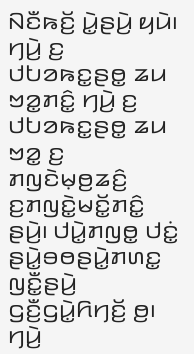ꤡꤢꤪꤒꤢꤩ꤬ ꤣꤧ꤭ꤔꤣꤧ꤬ ꤟꤣꤧ꤯
ꤚꤣꤧ꤬ ꤢ꤬ ꤓꤝꤤꤒꤢ꤭ꤔꤥ꤭ ꤘꤣ ꤠꤤ꤭ꤊꤢꤨ꤭ ꤚꤣꤧ꤬ ꤢ꤬ ꤓꤝꤤꤒꤢ꤭ꤔꤥ꤭ ꤘꤣ ꤠꤤ꤭ ꤢ꤬ ꤊꤜꤢꤧꤗ꤫ꤥ꤬ꤘꤢꤨ꤬ ꤢ꤬ꤊꤜꤢꤧ꤭ꤗꤢꤩ꤭ꤊꤢꤨ꤭ ꤔꤣꤧ꤬꤯ ꤓꤣꤧ꤭ꤊꤜꤥ꤭ ꤓꤢꤦ꤭ ꤔꤣꤧ꤭ꤋꤥꤔꤣꤧ꤭ꤊꤛꤢ꤭ ꤜꤢꤪ꤭ꤔꤣꤧ꤬ ꤞꤢꤪ꤬ꤞꤣꤧ꤭ꤖꤚꤢꤩ꤬ ꤥ꤬꤯ ꤚꤣꤧ꤬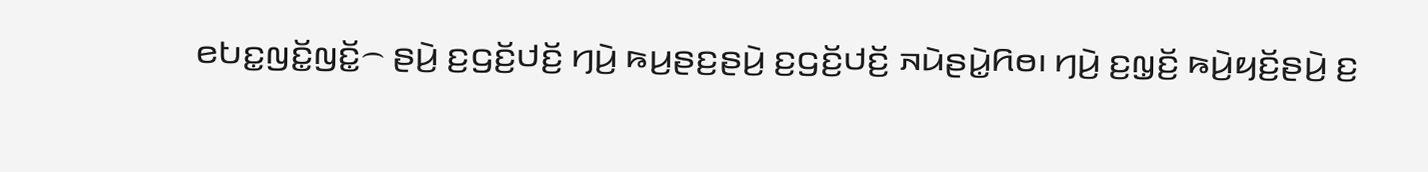ꤕꤝꤢ꤭ꤜꤢꤩ꤭ꤜꤢꤩ꤭꤮ ꤔꤣꤧ꤬ ꤢ꤬ꤞꤢꤩ꤬ꤓꤢꤩ꤬ ꤚꤣꤧ꤬ ꤒꤣ꤬ꤔꤢ꤬ꤔꤣꤧ꤬ ꤢ꤬ꤞꤢꤩ꤬ꤓꤢꤩ꤬ ꤏꤣꤧꤔꤣꤧ꤭ꤖꤥ꤯ ꤚꤣꤧ꤬ ꤢ꤬ꤜ꤫ꤢꤩ꤬ ꤒꤣꤧ꤬ꤟꤢꤩ꤬ꤔꤣꤧ꤬ ꤢ꤬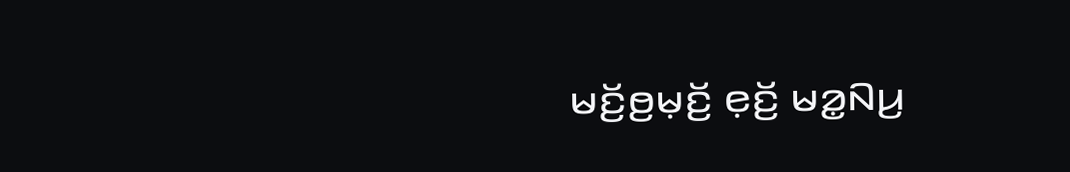ꤗꤢꤩ꤬ꤥ꤬ꤗ꤫ꤢꤩ꤬ ꤕ꤫ꤢꤩ꤬ ꤗꤤ꤭ꤡꤣ꤬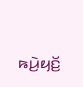ꤒꤣꤧ꤬ꤟꤢꤩ꤬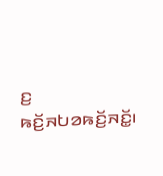ꤢ꤬ ꤒꤢꤩ꤬ꤏꤝꤤꤒꤢꤩ꤬ꤏꤢꤩ꤭꤯